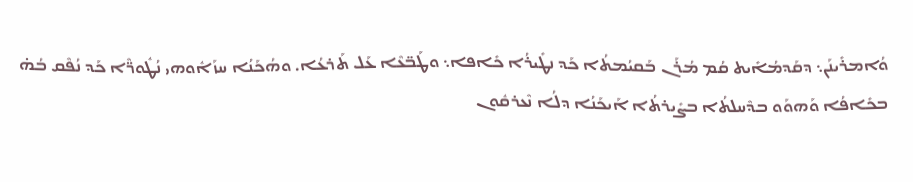ܘܳܐܡܪܺܝܢܰܢ܆ ܕܩܰܕܡܳܐܺܝܬ ܩܳܡ ܡܳܪܰܢ ܒܰܩܝܳܡܬܳܐ ܟܰܕ ܢܛܺܝܪܳܐ ܟܺܐܦܐ܆ ܘܛܰܒ̈ܥܶܐ ܥܰܠ ܬܰܪܥܳܐ. ܘܗܳܟܰܢܳܐ ܚܙܰܐܽܘܗܝ ܢܳܛܽܘܪ̈ܶܐ ܟܰܕ ܢܳܦܶܩ ܒܳܗ̇ ܒܟܺܐܦܳܐ ܘܰܗܘܰܘ ܒܕܶܚܠܬܳܐ ܒܨܺܝܪܬܳܐ ܐܰܝܟܰܢܳܐ ܕܠܳܐ ܢܶܥܪܩܽܘܢ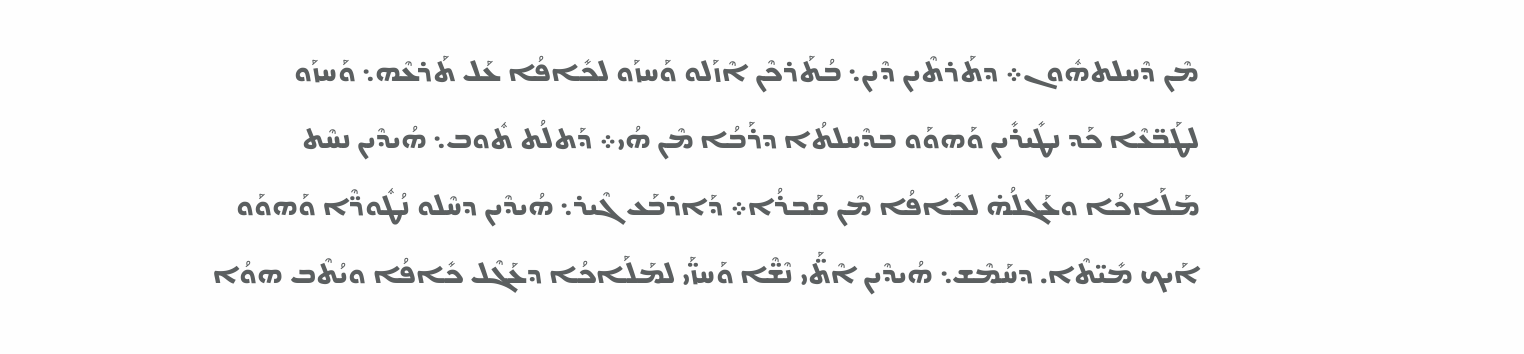ܡܶܢ ܕܶܚܠܬܗܽܘܢ܀ ܕܬܰܪܬܶܝܢ ܕܶܝܢ܆ ܒܳܬܰܪܟܶܢ ܐܶܙܰܠܘ ܘܰܚܙܰܘ ܠܟܺܐܦܳܐ ܥܰܠ ܬܰܪܥܶܗ܆ ܘܰܚܙܰܘ ܠܛܰܒ̈ܥܶܐ ܟܰܕ ܢܛܺܝܪܺܝܢ ܘܰܗܘܰܘ ܒܕܶܚܠܬܳܐ ܕܪܰܒܳܐ ܡܶܢ ܗܳܝ܀ ܕܰܬܠܳܬ ܬܽܘܒ܆ ܗܳܝܕܶܝܢ ܢܚܶܬ ܡܰܠܰܐܟܳܐ ܘܥܰܓܠܳܗ̇ ܠܟܺܐܦܳܐ ܡܶܢ ܩܰܒܪܳܐ܀ ܕܰܐܪܒܰܥ ܓܶܝܪ܆ ܗܳܝܕܶܝܢ ܕܚܶܠܘ ܢܳܛܽܘܪ̈ܶܐ ܘܰܗܘܰܘ ܐܰܝܟ ܡܺܝ̈ܬܶܐ. ܕܚܰܡܶܫ܆ ܗܳܝܕܶܝܢ ܐܶܬ̈ܰܝ ܢܶܫ̈ܶܐ ܘܰܚܙ̈ܰܝ ܠܡܰܠܰܐܟܳܐ ܕܥܰܓܶܠ ܟܺܐܦܳܐ ܘܝܳܬܶܒ ܗܘܳܐ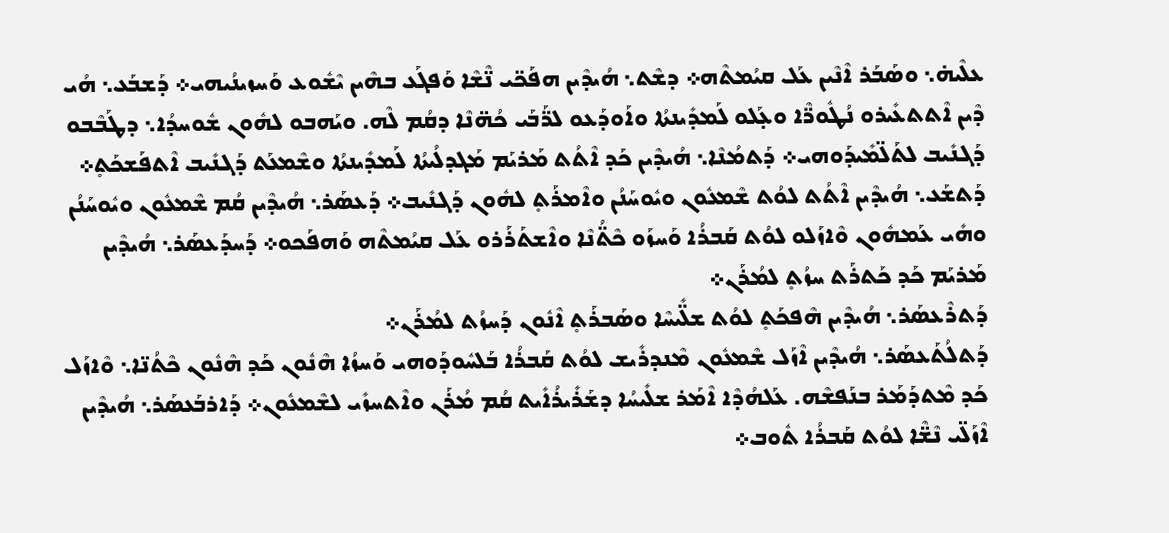ܥܠܶܝܗ̇܆ ܘܣܰܒܰܪ ܐܶܢܶܝܢ ܥܰܠ ܩܝܳܡܬܶܗ܀ ܕܫܶܬ܆ ܗܳܝܕܶܝܢ ܗܦܰܟ̈ܝ ܢ̈ܶܫܶܐ ܘܰܦܓܰܥ ܒܗܶܝܢ ܝܶܫܽܘܥ ܘܰܚܙܝܢܳܝܗܝ܀ ܕܰܫܒܰܥ܆ ܗܳܝ ܕܶܝܢ ܐܶܬܬܥܺܝܪܘ ܢܳܛܽܘܪ̈ܶܐ ܘܥ̣ܰܠܘ ܠܰܡܕܺܝܢܬܳܐ ܘܐܰܘܕܰܥܘ ܠܪ̈ܰܒܰܝ ܟܳܗ̈ܢܶܐ ܕܩܳܡ ܠܶܗ. ܘܝܰܗܒܘ ܠܗܽܘܢ ܫܽܘܚܕܳܐ܆ ܕܛܰܒܶܒܘ ܕܰܓܢܺܝܒ ܠܬܰܠ̈ܡܺܝܕܰܘܗܝ܀ ܕܰܬܡܳܢܶܐ܆ ܗܳܝܕܶܝܢ ܟܰܕ ܐܶܬܳܬ ܡܰܪܝܰܡ ܡܰܓܕܠܳܝܬܳܐ ܠܰܡܕܺܝܢܬܳܐ ܘܫܶܡܥܰܬ ܕܰܓܢܺܝܒ ܐܶܬܦܰܫܟܰܬ̥܀ ܕܰܬܫܰܥ܆ ܗܳܝܕܶܝܢ ܐܶܬܳܬ ܠܘܳܬ ܫܶܡܥܽܘܢ ܘܝܽܘܚܰܢܳܢ ܘܐܶܡܪܰܬ̥ ܠܗܽܘܢ ܕܰܓܢܺܝܒ܀ ܕܰܥܣܰܪ܆ ܗܳܝܕܶܝܢ ܩܳܡ ܫܶܡܥܽܘܢ ܘܝܽܘܚܰܢܳܢ ܘܗܺܝ ܥܰܡܗܽܘܢ ܘܶܐܙܰܠܘ ܠܘܳܬ ܩܰܒܪܳܐ ܘܰܚܙܰܘ ܟܶܬ̈ܳܢܶܐ ܘܐܶܫܬܰܪܰܪܘ ܥܰܠ ܩܝܳܡܬܶܗ ܘܰܗܦܰܟܘ܀ ܕܰܚܕܰܥܣܰܪ܆ ܗܳܝܕܶܝܢ ܡܰܪܝܰܡ ܟܰܕ ܟܰܬܪܰܬ ܚܙܳܬ̥ ܠܡܳܪܰܢ܀
ܕܰܬܪܶܥܣܰܪ܆ ܗܳܝܕܶܝܢ ܗܶܦܟܰܬ̥ ܠܘܳܬ ܫܠ̈ܺܝܚܶܐ ܘܣܰܒܪܰܬ̥ ܐܶܢܽܘܢ ܕܰܚܙܳܬ ܠܡܳܪܰܢ܀
ܕܰܬܠܳܬܰܥܣܰܪ܆ ܗܳܝܕܶܝܢ ܐܶܙܰܠ ܫܶܡܥܽܘܢ ܡܶܢܕܪܺܝܫ ܠܘܳܬ ܩܰܒܪܳܐ ܒܰܠܚܽܘܕܰܘܗܝ ܘܰܚܙܳܐ ܗܶܢܽܘܢ ܟܰܕ ܗܶܢܽܘܢ ܟܶܬܳܢ̈ܐ܆ ܘܶܐܙܰܠ ܟܰܕ ܡܶܬܕܰܡܰܪ ܒܢܰܦܫܶܗ. ܥܰܠܗܳܕܶܐ ܐܶܡܰܪ ܫܠܺܝܚܳܐ ܕܫܰܪܺܝܪܳܐܺܝܬ ܩܳܡ ܡܳܪܰܢ ܘܐܶܬܚܙܺܝ ܠܫܶܡܥܽܘܢ܀ ܕܰܐܪܒܰܥܣܰܪ܆ ܗܳܝܕܶܝܢ ܐܶܙܰܠ̈ܝ ܢܶܫ̈ܶܐ ܠܘܳܬ ܩܰܒܪܳܐ ܬܽܘܒ܀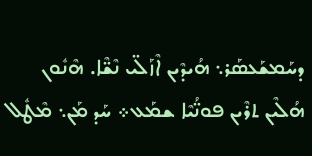ܕܚܰܡܫܰܥܣܰܪ܆ ܗܳܝܕܶܝܢ ܐܶܙܰܠ̈ܝ ܢܶܫ̈ܶܐ. ܗܶܢܽܘܢ ܗܳܠܶܝܢ ܬܪܶܝܢ ܦܘܢ̈ܳܝܶܐ ܫܡܰܥ܀ ܚܰܕ ܡܰܢ܆ ܡܶܛܽܠ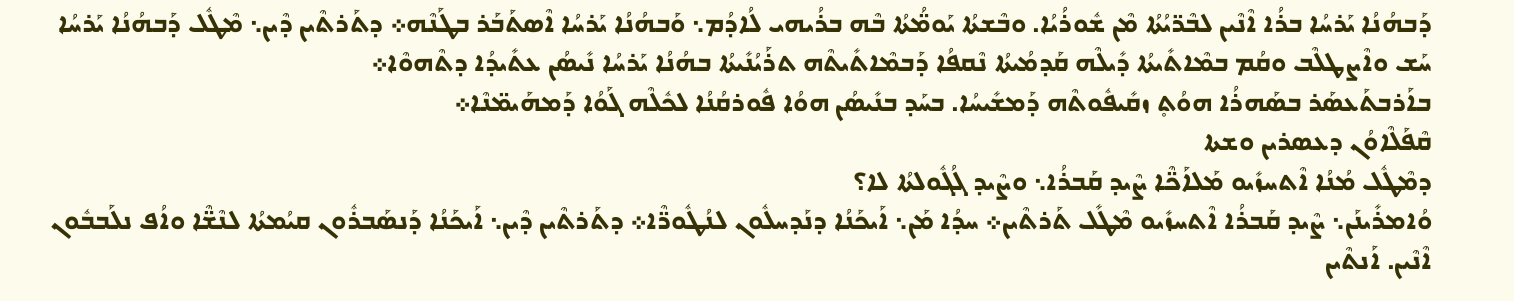ܕܰܒܗܳܢܳܐ ܝܰܪܚܳܐ ܒܪܳܐ ܐܶܢܶܝܢ ܠܒܶܪ̈ܝܳܬܳܐ ܡܶܢ ܫܽܘܪܳܝܳܐ. ܘܒܶܫܬܳܐ ܝܰܘܡ̈ܳܬܳܐ ܒܶܗ ܒܪܳܝܗܝ ܠܳܐܕܳܡ܆ ܘܰܒܗܳܢܳܐ ܝܰܪܚܳܐ ܐܶܣܬܰܒܰܪ ܒܛܰܢܶܗ܀ ܕܬܰܪܬܶܝܢ ܕܶܝܢ܆ ܡܶܛܽܠ ܕܰܒܗܳܢܳܐ ܝܰܪܚܳܐ ܚܰܫ ܘܐܶܨܛܠܶܒ ܘܩܳܡ ܒܡܶܐܬܺܝܬܳܐ ܕܺܝܠܶܗ ܩܰܕܡܳܝܬܳܐ ܢܶܩܦܳܐ ܕܰܒܡܶܐܬܺܝܬܶܗ ܬܪܰܝܳܢܺܝܬܳܐ ܒܗܳܢܳܐ ܝܰܪܚܳܐ ܢܺܝܣܳܢ ܥܬܺܝܕܳܐ ܕܬܶܗܘܶܐ܀
ܒܐܰܪܒܬܰܥܣܰܪ ܒܣܰܗܪܳܐ ܗܘܳܬ̥ ܙܩܺܝܦܽܘܬܶܗ ܕܰܡܫܺܝܚܳܐ. ܒܚܰܕ ܒܢܺܝܣܳܢ ܗܘܳܐ ܦܽܘܪܩܳܢܳܐ ܠܟܽܠܶܗ ܓܰܘܳܐ ܕܰܡܗܰܝܡ̈ܢܶܐ܀
ܩܶܦܰܠܶܐܘܳܢ ܕܥܣܪܝܢ ܘܫܬܐ
ܕܡܶܛܽܠ ܡܳܢܳܐ ܐܶܬܚܙܺܝܘ ܡܰܠܐܰܟ̈ܶܐ ܨܶܝܕ ܩܰܒܪܳܐ܆ ܘܨܶܝܕ ܓܳܓܽܘܠܬܳܐ ܠܐ؟
ܘܳܐܡܪܺܝܢܰܢ܆ ܨܶܝܕ ܩܰܒܪܳܐ ܐܶܬܚܙܺܝܘ ܡܶܛܺܠ ܬܰܪܬܶܝܢ܀ ܚܕܳܐ ܡܰܢ܆ ܐܰܝܟܰܢܳܐ ܕܢܰܕܚܠܽܘܢ ܠܢܳܛܽܘܪ̈ܶܐ܀ ܕܬܰܪܬܶܝܢ ܕܶܝܢ܆ ܐܰܝܟܰܢܳܐ ܕܰܢܣܰܒܪܽܘܢ ܩܝܳܡܬܳܐ ܠܢܶܫ̈ܶܐ ܘܐܳܦ ܢܠܰܒܒܽܘܢ ܐܶܢܶܝܢ. ܐܰܢܬܶܝܢ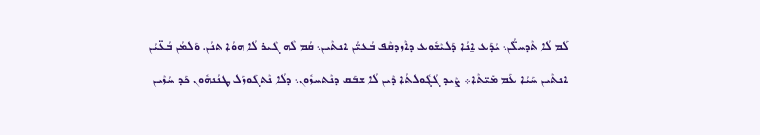ܠܰܡ ܠܳܐ ܬܶܕܚܠ̈ܳܢ܆ ܝܳܕܰܥ ܐ̱ܢܳܐ ܕܰܠܝܶܫܽܘܥ ܕܐܶܙܕܩܶܦ ܒܳܥܝ̈ܳܢ ܐܢܬܶܝܢ܆ ܩܳܡ ܠܶܗ ܓܶܝܪ ܠܳܐ ܗܘܳܐ ܬܢܳܢ. ܘܰܠܡܳܢ ܒܳܥ̈ܝܳܢ ܐܢܬܶܝܢ ܚܰܝܳܐ ܥܰܡ ܡܺܝ̈ܬܶܐ܀ ܨܶܝܕ ܓܳܓܽܘܠܬܳܐ ܕܶܝܢ ܠܳܐ ܫܒܰܩ ܕܢܶܬܚܙܽܘܢ܆ ܕܠܳܐ ܢܶܬܓܰܘܙܰܠ ܛܢܳܢܗܽܘܢ ܟܰܕ ܚܳܙܶܝܢ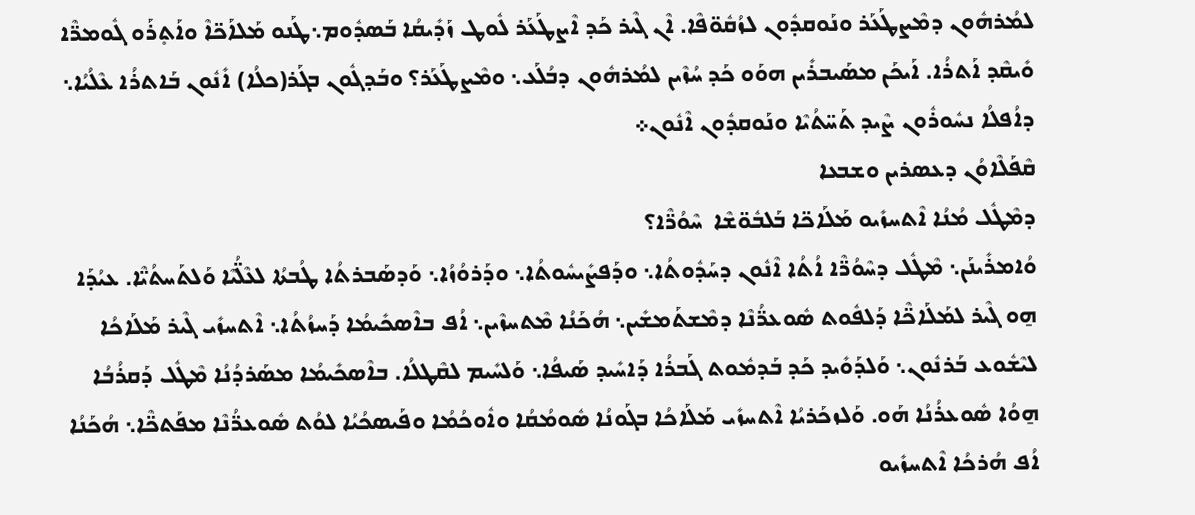ܠܡܳܪܗܽܘܢ ܕܡܶܨܛܰܥܰܪ ܘܢܰܘܩܕܽܘܢ ܠܙܳܩܽܘ̈ܦܶܐ. ܐܶܢ ܓܶܝܪ ܟܰܕ ܐܶܨܛܰܥܰܪ ܠܽܘܛ ܙܰܕܺܝܩܳܐ ܒܰܣܕܽܘܡ܆ܛܰܢܘ ܡܰܠܐܰܟ̈ܐܶ ܘܐܰܬ̥ܪܰܘ ܓܽܘܡܪ̈ܶܐ ܘܺܝܩܶܕ ܐܰܬܪܳܐ. ܐܰܝܟܰܢ ܡܣܰܝܒܪܺܝܢ ܗܘܰܘ ܟܰܕ ܚܳܙܶܝܢ ܠܡܳܪܗܽܘܢ ܕܒܳܠܰܥ܆ ܘܡܶܨܛܰܥܰܪ؟ ܘܒܰܕܓܽܘܢ ܒܓܰܪ(ܟܠܳܐ) ܐܺܢܽܘܢ ܒܰܐܬܪܳܐ ܥܶܠܳܝܳܐ܆ ܕܐܳܦܠܳܐ ܢܚܽܘܪܽܘܢ ܨܶܝܕ ܬܰܚ̈ܬܳܝܶܐ ܘܢܰܘܩܕܽܘܢ ܐܶܢܽܘܢ܀
ܩܶܦܰܠܶܐܘܳܢ ܕܥܣܪܝܢ ܘܫܒܥܐ
ܕܡܶܛܽܠ ܡܳܢܳܐ ܐܶܬܚܙܺܝܘ ܡܰܠܰܐܟ̈ܐ ܒܰܠܒܽܘ̈ܫܶܐ  ܚܶܘܳܪ̈ܶܐ؟
ܘܳܐܡܪܺܝܢܰܢ܆ ܡܶܛܽܠ ܕܚܶܘܳܪ̈ܶܐ ܐܳܬܳܐ ܐܶܢܽܘܢ ܕܚܰܕܽܘܬܳܐ܆ ܘܕܰܦܨܺܝܚܽܘܬܳܐ܆ ܘܕܰܪܘܳܙܳܐ܆ ܘܰܕܣܰܒܪܬܳܐ ܛܳܒܬܳܐ ܠܥܶܠ̈ܳܝܶܐ ܘܰܠܬܰܚܬܳܝ̈ܶܐ. ܥܝܳܕܰܐ ܗ̱ܘ ܓܶܝܪ ܠܡܰܠܰܐܟ̈ܶܐ ܕܰܠܦܽܘܬ ܣܽܘܥܪ̈ܳܢܶܐ ܕܡܶܫܬܰܡܫܺܝܢ܆ ܗܳܟܰܢܳܐ ܡܶܬܚܙܶܝܢ܆ ܐܳܦ ܒܐܶܣܟܺܝܡܳܐ ܕܰܚܙܳܬܳܐ܆ ܐܶܬܚܙܺܝ ܓܶܝܪ ܡܰܠܰܐܟܳܐ ܠܝܶܫܽܘܥ ܒܰܪܢܽܘܢ܆ ܘܰܠܕܰܘܺܝܕ ܟܰܕ ܒܰܕܡܽܘܬ ܓܰܒܪܳܐ ܕܰܐܚܺܝܕ ܣܰܝܦܳܐ܆ ܘܰܠܚܺܝܡ ܠܩܶܛܠܳܐ. ܒܐܶܣܟܺܝܡܳܐ ܡܣܰܪܕܳܢܳܐ ܡܶܛܽܠ ܕܰܩܪܳܒܳܐ ܗ̱ܘܳܐ ܣܽܘܥܪܳܢܳܐ ܗܰܘ. ܘܰܠܙܟܰܪܝܳܐ ܐܶܬܚܙܺܝ ܡܰܠܰܐܟܳܐ ܒܓܰܘܢܳܐ ܣܽܘܡܳܩܳܐ ܘܐܽܘܟܳܡܳܐ ܘܦܰܝܣܟܳܝܳܐ ܠܘܳܬ ܣܽܘܥܪ̈ܳܢܶܐ ܡܦܰܬܟ̈ܶܐ܆ ܗܳܟܰܢܳܐ ܐܳܦ ܗܳܪܟܳܐ ܐܶܬܚܙܺܝܘ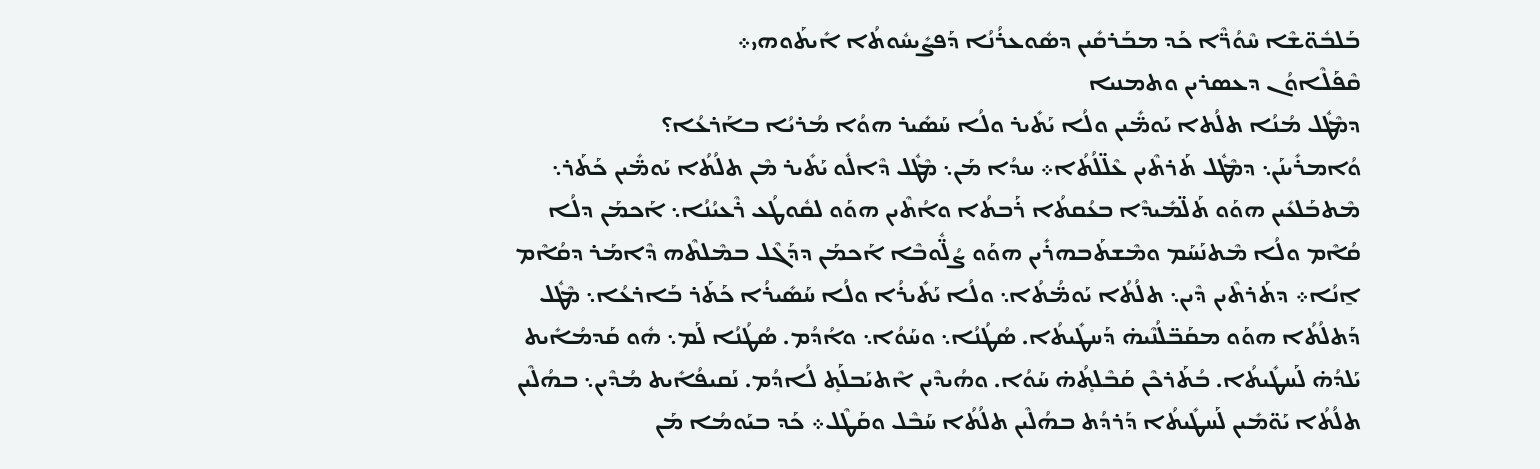ܒܰܠܒܽܘ̈ܫܶܐ ܚܶܘܳܪ̈ܶܐ ܟܰܕ ܡܒܰܪܩܺܝܢ ܕܣܽܘܥܪܳܢܳܐ ܕܰܦܨܺܝܚܽܘܬܳܐ ܐܺܝܬܰܘܗܝ܀
ܩܶܦܰܠܶܐܘܳܢ ܕܥܣܪܝܢ ܘܬܡܢܝܐ
ܕܡܶܛܽܠ ܡܳܢܳܐ ܬܠܳܬܐ ܝܰܘܡ̈ܺܝܢ ܘܠܳܐ ܝܰܬܺܝܪ ܘܠܳܐ ܚܰܣܺܝܪ ܗܘܳܐ ܡܳܪܝܳܐ ܒܐܰܪܥܳܐ؟
ܘܳܐܡܪܺܝܢܰܢ܆ ܕܡܶܛܽܠ ܬܰܪܬܶܝܢ ܥܶܠ̈ܠܳܬܳܐ܀ ܚܕܳܐ ܡܰܢ܆ ܡܶܛܽܠ ܕܶܐܠܽܘ ܝܰܬܺܝܪ ܡܶܢ ܬܠܳܬܳܐ ܝܰܘܡ̈ܺܝܢ ܟܰܬܰܪ܆ ܡܶܬܒܰܠܥܺܝܢ ܗܘܰܘ ܬܰܠ̈ܡܺܝܕܶܐ ܒܥܳܩܬܳܐ ܪܰܒܬܳܐ ܘܐܳܬܶܝܢ ܗܘܰܘ ܠܩܽܘܛܳܥ ܪܶܥܝܳܢܳܐ܆ ܐܰܟܡܰܢ ܕܠܳܐ ܩܳܐܶܡ ܘܠܳܐ ܡܶܬܢܰܚܰܡ ܘܡܶܫܬܰܒܗܪܺܝܢ ܗܘܰܘ ܨܳܠ̈ܽܘܒܶܐ ܐܰܟܡܰܢ ܕܕܰܓܶܠ ܒܡܶܠܬܶܗ ܕܶܐܡܰܪ ܕܩܳܐܶܡ ܐ̱ܢܳܐ܀ ܕܬܰܪܬܶܝܢ ܕܶܝܢ܆ ܬܠܳܬܳܐ ܝܰܘܡ̈ܳܬܳܐ܆ ܘܠܳܐ ܝܰܬܺܝܪܳܐ ܘܠܳܐ ܚܰܣܺܝܪܳܐ ܟܰܬܰܪ ܒܰܐܪܥܳܐ܆ ܡܶܛܽܠ ܕܰܬܠܳܬܳܐ ܗܘܰܘ ܡܩܰܒ̈ܠܳܢܶܝܗ̇ ܕܰܚܛܺܝܬܳܐ. ܣܳܛܳܢܳܐ܆ ܘܚܰܘܳܐ܆ ܘܐܳܕܳܡ. ܣܳܛܳܢܳܐ ܠܰܡ܆ ܗܽܘ ܩܰܕܡܳܐܺܝܬ ܝܰܠܕܳܗ̇ ܠܰܚܛܺܝܬܳܐ. ܒܳܬܰܪܟܶܢ ܩܰܒܶܠܬ̥ܳܗ̇ ܚܰܘܳܐ. ܘܗܳܝܕܶܝܢ ܐܶܬܝܰܒܠܰܬ̥ ܠܳܐܕܳܡ. ܢܰܩܝܦܳܐܺܝܬ ܡܳܕܶܝܢ܆ ܒܗܳܠܶܝܢ ܬܠܳܬܳܐ ܝܰܘ̈ܡܺܝܢ ܠܰܚܛܺܝܬܳܐ ܕܰܪܕܳܬ ܒܗܳܠܶܝܢ ܬܠܳܬܳܐ ܚܰܒܶܠ ܘܩܰܛܶܠ܀ ܟܰܕ ܒܝܰܘܡܳܐ ܡܰܢ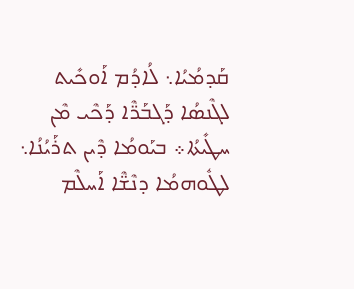ܩܰܕܡܳܝܳܐ܆ ܠܳܐܕܳܡ ܐܰܘܟܺܝܬ ܠܓܶܢܣܳܐ ܕܰܓܒܰܪ̈ܶܐ ܕܰܟܶܝ ܡܶܢ ܚܛܺܝܬܳܐ܀ ܒܝܰܘܡܳܐ ܕܶܝܢ ܬܪܰܝܳܢܳܐ܆ ܠܛܽܘܗܡܳܐ ܕܢܶܫ̈ܶܐ ܐܰܚܠܶܡ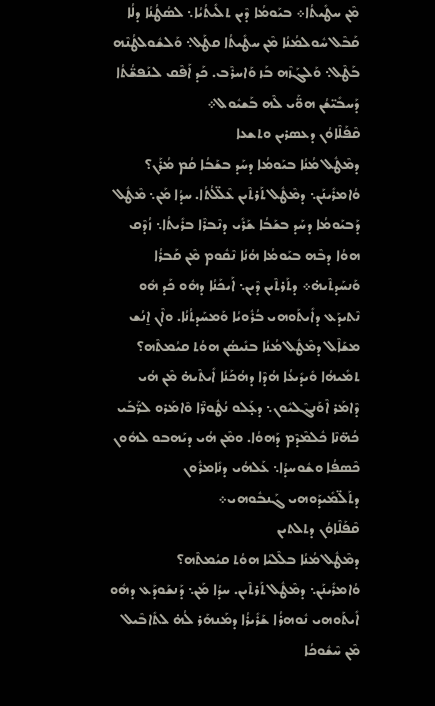ܡܶܢ ܚܛܺܝܬܳܐ܀ ܒܝܰܘܡܳܐ ܕܶܝܢ ܬܠܺܝܬܳܝܳܐ܆ ܠܣܳܛܳܢܳܐ ܕܠܳܐ ܩܰܒܶܠ ܚܽܘܠܡܳܢܳܐ ܡܶܢ ܚܛܺܝܬܳܐ ܩܛܰܠ܆ ܘܰܠܫܽܘܠܛܳܢܶܗ ܒܰܛܶܠ܆ ܘܰܠܓܰܙܶܗ ܒܰܙ ܘܰܐܚܪܶܒ. ܟܰܕ ܐܰܦܶܩ ܠܢܰܦܫ̈ܳܬܳܐ ܕܰܚܒܺܝ̈ܫܳܢ ܗܘ̈ܰܝ ܠܶܗ ܒܰܫܝܽܘܠ܀
ܩܶܦܰܠܶܐܘܳܢ ܕܥܣܪܝܢ ܘܬܫܥܐ
ܕܡܶܛܽܠ ܡܳܢܳܐ ܒܝܰܘܡܳܐ ܕܚܰܕ ܒܫܰܒܳܐ ܩܳܡ ܡܳܪܰܢ؟
ܘܳܐܡܪܺܝܢܰܢ܆ ܕܡܶܛܽܠ ܬܰܪܬܶܝܢ ܥܶܠ̈ܠܳܬܳܐ. ܚܕܳܐ ܡܰܢ܆ ܡܶܛܽܠ ܕܰܒܝܰܘܡܳܐ ܕܚܰܕ ܒܫܰܒܳܐ ܫܰܪܺܝ ܕܢܶܒܪܶܐ ܒܪܺܝܬܳܐ܆ ܙܳܕܶܩ ܗܘܳܐ ܕܒܶܗ ܒܝܰܘܡܳܐ ܗܳܢܳܐ ܢܶܩܽܘܡ ܡܶܢ ܩܰܒܪܳܐ ܘܰܢܚܰܕܬܶܝܗ̇܀ ܕܬܰܪܬܶܝܢ ܕܶܝܢ܆ ܐܰܝܟܰܢܳܐ ܕܗܽܘ ܟܰܕ ܗܽܘ ܢܶܬܝܕܰܥ ܕܐܺܝܬܰܘܗܝ ܒܳܪܽܘܝܳܐ ܘܰܡܚܰܕܬܳܢܳܐ. ܘܐܶܢ ܐ̱ܢܳܫ ܡܫܰܐܶܠ ܕܡܶܛܽܠ ܡܳܢܳܐ ܒܢܺܝܣܳܢ ܗܘܳܬ ܩܝܳܡܬܶܗ؟ ܬܡܺܝܗܳܐ ܘܺܝܕܺܝܥܳܐ ܗܳܕܶܐ ܕܗܳܟܰܢܳܐ ܐܺܝܬܶܝܗ̇ ܡܶܢ ܗܳܝ ܕܶܐܡܰܪ ܐܶܘܰܢܓܶܠܝܽܘܢ܆ ܕܥ̣ܰܠܘ ܢܳܛܽܘܪ̈ܶܐ ܘܶܐܡܰܪܘ ܠܪ̈ܰܒܰܝ ܟܳܗ̈ܢܶܐ ܟܽܠܡܶܕܶܡ ܕܰܗܘܳܐ. ܘܡܶܢ ܗܳܝ ܕܝܰܗܒܘ ܠܗܽܘܢ ܟܶܣܦܳܐ ܘܫܽܘܚܕܳܐ܆ ܥܰܠܗܳܝ ܕܢܺܐܡܪܽܘܢ ܕܬܰܠ̈ܡܺܝܕܰܘܗܝ ܓܰܢܒܽܘܗܝ܀
ܩܶܦܰܠܶܐܘܳܢ ܕܬܠܬܝܢ
ܕܡܶܛܽܠ ܡܳܢܳܐ ܒܠܶܠܝܳܐ ܗܘܳܬ ܩܝܳܡܬܶܗ؟
ܘܳܐܡܪܺܝܢܰܢ܆ ܕܡܶܛܽܠ ܬܰܪܬܶܝܢ. ܚܕܳܐ ܡܰܢ܆ ܕܰܢܫܰܘܕܰܥ ܕܗܽܘ ܐܺܝܬܰܘܗܝ ܢܽܘܗܪܳܐ ܫܰܪܺܝܪܳܐ ܕܡܰܢܗܰܪ ܠܳܗ̇ ܠܬܺܐܒܶܝܠ ܡܶܢ ܚܶܫܽܘܟܳܐ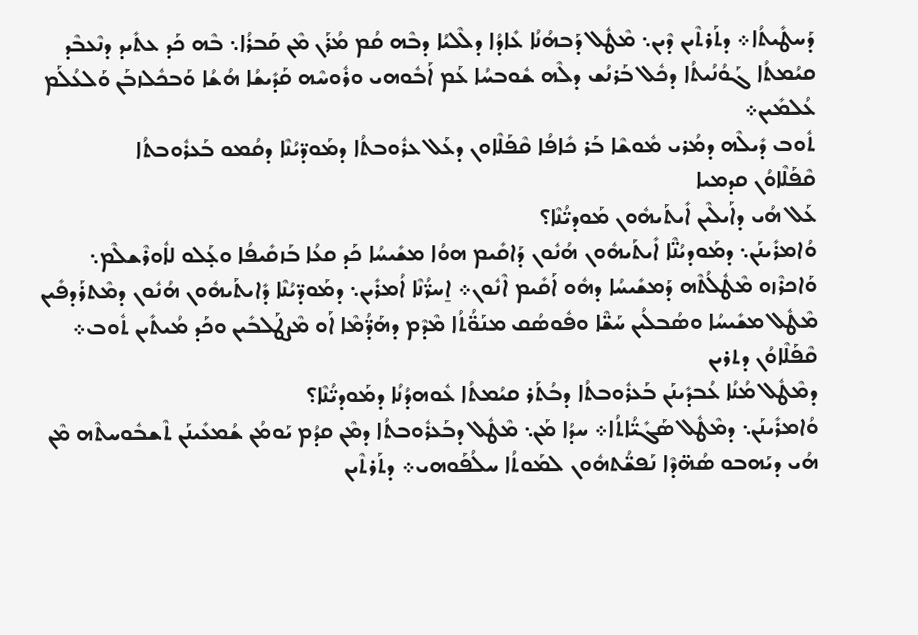ܕܰܚܛܺܝܬܳܐ܀ ܕܬܰܪܬܶܝܢ ܕܶܝܢ܆ ܡܶܛܽܠ ܕܰܒܗܳܢܳܐ ܥܺܐܕܳܐ ܕܠܶܠܝܳܐ ܕܒܶܗ ܩܳܡ ܡܳܪܰܢ ܡܶܢ ܩܰܒܪܳܐ܆ ܒܶܗ ܟܰܕ ܥܬܺܝܕ ܕܢܶܥܒܶܕ ܩܝܳܡܬܳܐ ܓܰܘܳܢܳܝܬܳܐ ܕܟܽܠ ܒܰܪܢܳܫ ܕܠܶܗ ܫܽܘܒܚܳܐ ܥܰܡ ܐܰܒܽܘܗܝ ܘܪܽܘܚܶܗ ܩܰܕܺܝܫܳܐ ܗܳܫܳܐ ܘܰܒܟܽܠܙܒܰܢ ܘܰܠܥܳܠܰܡ ܥܳܠܡܺܝܢ܀
ܬܽܘܒ ܕܺܝܠܶܗ ܕܡܳܪܝ ܡܽܘܫܶܐ ܒܰܪ ܟܺܐܦܳܐ ܩܶܦܰܠܶܐܘܢ ܕܥܰܠ ܥܪܽܘܒܬܳܐ ܕܡܰܘܕ̈ܝܳܢܶܐ ܕܩܳܡܘ ܒܰܥܪܽܘܒܬܳܐ
ܩܶܦܰܠܶܐܘܳܢ ܩܕܡܝܐ
ܥܰܠ ܗܳܝ ܕܐܰܝܠܶܝܢ ܐܺܝܬܰܝܗܽܘܢ ܡܰܘܕܝ̈ܳܢܶܐ؟
ܘܳܐܡܪܺܝܢܰܢ܆ ܕܡܰܘܕܝܳܢ̈ܶܐ ܐܺܝܬܰܝܗܽܘܢ ܗܳܢܽܘܢ ܕܰܐܩܺܝܡ ܗܘܳܐ ܡܫܺܝܚܳܐ ܟܰܕ ܩܥܳܐ ܒܰܙܩܺܝܦܳܐ ܘܥ̣ܰܠܘ ܠܐܽܘܪܶܫܠܶܡ܆ ܘܰܐܟܪܶܙܘ ܡܶܛܽܠܳܬܶܗ ܕܰܡܫܺܝܚܳܐ ܕܗܽܘ ܐܰܩܺܝܡ ܐܶܢܽܘܢ܀ ܐ̱ܚܪ̈ܳܢܶܐ ܐܳܡܪܺܝܢ܆ ܕܡܰܘܕ̈ܝܳܢܶܐ ܕܺܐܝܬܰܝܗܽܘܢ ܗܳܢܽܘܢ ܕܡܶܬܪܰܕܦܺܝܢ ܡܶܛܽܠ ܡܫܺܝܚܳܐ ܘܣܳܒܠܳܝܢ ܚܰܫ̈ܶܐ ܘܦܽܘܣܳܩ ܡܢܰܘ̈ܳܬܳܐ ܡܶܕܶܡ ܕܗܰܕ̈ܳܡܶܐ ܐܰܘ ܡܶܨܛܰܠܒܺܝܢ ܘܟܰܕ ܡܳܝܬܺܝܢ ܬܽܘܒ܀
ܩܶܦܰܠܶܐܘܳܢ ܕܬܪܝܢ
ܕܡܶܛܽܠ ܡܳܢܳܐ ܥܳܒܕܺܝܢܰܢ ܒܰܥܪܽܘܒܬܳܐ ܕܒܳܬܰܪ ܩܝܳܡܬܳܐ ܥܽܘܗܕܳܢܳܐ ܕܡܰܘܕܝ̈ܳܢܶܐ؟
ܘܳܐܡܪܺܝܢܰܢ܆ ܕܡܶܛܽܠ ܣܰܓܺܝ̈ܳܐܬܳܐ܀ ܚܕܳܐ ܡܰܢ܆ ܡܶܛܽܠ ܕܒܰܥܪܽܘܒܬܳܐ ܕܡܶܢ ܩܕܳܡ ܝܰܘܡܳܢ ܫܳܡܥܺܝܢܰܢ ܬܶܫܒܽܘܚܬܶܗ ܡܶܢ ܗܳܝ ܕܝܰܗܒܘ ܣܳܗ̈ܕܶܐ ܢܰܦܫ̈ܳܬܗܽܘܢ ܠܡܰܘܬܳܐ ܚܠܳܦܰܘܗܝ܀ ܕܬܰܪܬܶܝܢ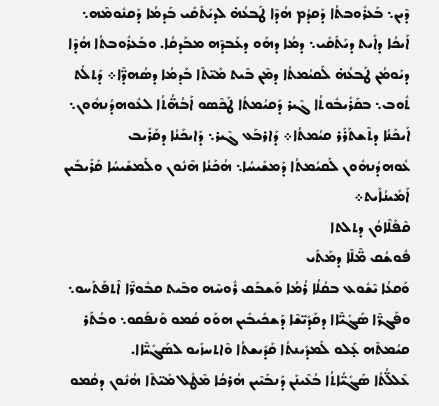ܕܶܝܢ܆ ܒܰܥܪܽܘܒܬܳܐ ܕܰܩܕܳܡ ܗܳܕܶܐ ܛܰܒܥܳܗ̇ ܠܕܝܰܬܺܩܺܝ ܒܰܕܡܳܐ ܕܰܩܢܽܘܡܶܗ܆ ܐܰܝܟܳܐ ܕܐܺܝܬ ܕܝܰܬܺܩܺܝ܆ ܕܡܳܐ ܕܗܰܘ ܕܥܰܒܕܶܗ ܡܒܰܕܩܳܐ. ܘܒܰܥܪܽܘܒܬܳܐ ܗܳܕܶܐ ܕܝܰܘܡܳܢ ܛܰܒܥܳܗ̇ ܠܰܩܝܳܡܬܳܐ ܕܡܶܢ ܒܶܝܬ ܡܺܝ̈ܬܶܐ ܒܰܕܡܳܐ ܕܣܳܗܕ̈ܶܐ܀ ܕܰܬܠܳܬ ܬܽܘܒ܆ ܒܩܰܪܺܝܒܽܘܬܳܐ ܓܶܝܪ ܕܰܩܝܳܡܬܳܐ ܛܰܟܶܣܘ ܐܰܒܳܗ̈ܳܬܳܐ ܠܥܽܘܗܕܳܢܗܽܘܢ܆ ܐܰܝܟܰܢܳܐ ܕܬܶܫܬܰܪܰܪ ܩܝܳܡܬܳܐ܀ ܕܰܐܪܒܰܥ ܓܶܝܪ܆ ܕܰܐܝܟܰܢܳܐ ܕܩܰܪܺܝܒ ܥܽܘܗܕܳܢܗܽܘܢ ܠܰܩܝܳܡܬܳܐ ܕܰܡܫܺܝܚܳܐ܆ ܗܳܟܰܢܳܐ ܗܶܢܽܘܢ ܘܠܰܡܫܺܝܚܳܐ ܩܰܪܺܝܒܺܝܢ ܐܰܡܺܝܢܳܐܺܝܬ܀
ܩܶܦܰܠܶܐܘܳܢ ܕܬܠܬܐ
ܦܽܘܫܳܩ ܡ̈ܶܠܶܐ ܕܡܰܬܰܝ
ܘܰܩܥܳܐ ܝܶܫܽܘܥ ܒܩܳܠܳܐ ܪܳܡܳܐ ܘܰܫܒܰܩ ܪܽܘܚܶܗ ܘܒܶܝܬ ܩܒܽܘܪ̈ܶܐ ܐܶܬܦܰܬܰܚܘ܆ ܘܦܰܓܪ̈ܶܐ ܣܰܓܺܝ̈ܶܐܐ ܕܩܰܕܺܝ̈ܫܶܐ ܕܰܫܟܺܝܒܺܝܢ ܗܘܰܘ ܩܳܡܘ ܘܰܢܦܰܩܘ܆ ܘܒܳܬܰܪ ܩܝܳܡܬܶܗ ܥ̣ܰܠܘ ܠܰܡܕܺܝܢܬܳܐ ܩܰܕܺܝܫܬܳܐ ܘܶܐܬܚܙܺܝܘ ܠܣܰܓܺܝ̈ܶܐܐ.
ܥܶܠܠ̈ܳܬܳܐ ܣܰܓܺܝ̈ܳܐܬܳܐ ܒܳܥܶܝܢܰܢ ܕܰܢܒܰܝܶܝܢ ܗܳܪܟܳܐ ܡܶܛܽܠ ܡܺܝ̈ܬܶܐ ܗܳܢܽܘܢ ܕܩܳܡܘ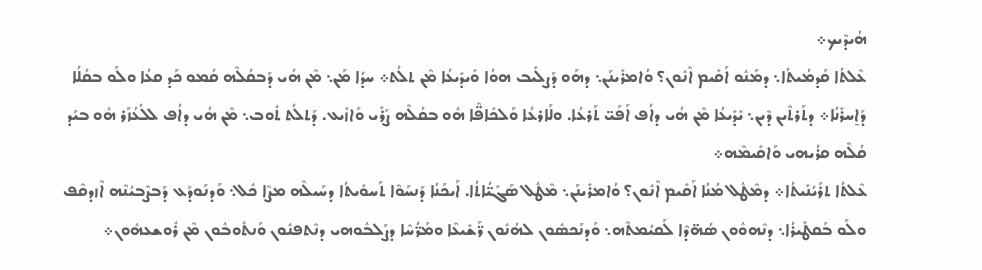ܗܳܝܕܶܝܟ܀
ܥܶܠܬܳܐ ܩܰܕܡܳܝܬܳܐ܆ ܕܡܰܢܽܘ ܐܰܩܺܝܡ ܐܶܢܽܘܢ؟ ܘܳܐܡܪܺܝܢܰܢ܆ ܕܗܰܘ ܕܰܨܠܺܝܒ ܗܘܳܐ ܘܺܝܕܺܝܥܳܐ ܡܶܢ ܬܠܳܬ܀ ܚܕܳܐ ܡܰܢ܆ ܡܶܢ ܗܳܝ ܕܰܒܩܳܠܶܗ ܩܳܡܘ ܟܰܕ ܩܥܳܐ ܘܠܰܘ ܒܩܳܠܳܐ ܕܰܐ̱ܚܪܺܢܳܐ܀ ܕܬܰܪܬܶܝܢ ܕܶܝܢ܆ ܝܺܕܺܝܥܳܐ ܡܶܢ ܗܳܝ ܕܐܳܦ ܐܰܦܰܝ̈ ܬܰܪܥܳܐ. ܘܠܰܐܪܥܳܐ ܘܰܠܟܺܐܦ̈ܶܐ ܗܽܘ ܒܩܳܠܶܗ ܨܰܪܺܝ ܘܰܐܙܺܝܥ. ܕܰܬܠܳܬ ܬܽܘܒ܆ ܡܶܢ ܗܳܝ ܕܐܳܦ ܠܠܳܥܳܙܰܪ ܗܽܘ ܒܝܰܕ ܩܳܠܶܗ ܩܪܳܝܗܝ ܘܰܐܩܺܝܡܶܗ܀
ܥܶܠܬܳܐ ܬܪܰܝܳܢܺܝܬܳܐ܀ ܕܡܶܛܽܠ ܡܳܢܳܐ ܐܰܩܺܝܡ ܐܶܢܽܘܢ؟ ܘܳܐܡܪܺܝܢܰܢ܆ ܡܶܛܽܠ ܣܰܓܺܝ̈ܳܐܬܳܐ. ܐܰܝܟܰܢܳܐ ܕܰܢܚܰܘܶܐ ܬܰܚܘܺܝܬܳܐ ܕܚܰܝܠܶܗ ܡܨܶܐ ܟܽܠ܆ ܘܰܕܢܰܘܕܰܥ ܕܰܒܨܶܒܝܳܢܶܗ ܐܶܙܕܩܶܦ ܘܠܰܘ ܒܰܩܛܺܝܪܳܐ܆ ܕܢܶܗܘܽܘܢ ܣܳܗ̈ܕܶܐ ܠܰܩܝܳܡܬܶܗ܆ ܘܰܕܢܰܟܣܽܘܢ ܠܗܳܢܽܘܢ ܪ̈ܰܫܺܝܥܶܐ ܘܡܰܪ̈ܳܚܶܐ ܕܨܰܠܒܽܘܗܝ ܕܢܶܬܦܢܽܘܢ ܘܰܢܬܽܘܒܽܘܢ ܡܶܢ ܪܽܘܫܥܗܽܘܢ܀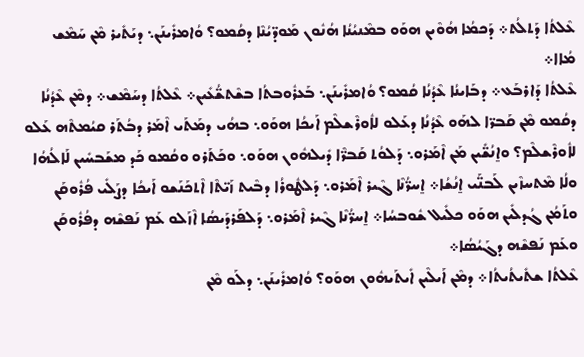ܥܶܠܬܳܐ ܕܰܬܠܳܬ܀ ܕܰܟܡܳܐ ܗܳܘܶܝܢ ܗܘܰܘ ܒܡܶܢܝܳܢܳܐ ܗܳܢܽܘܢ ܡܰܘܕ̈ܝܳܢܶܐ ܕܩܳܡܘ؟ ܘܳܐܡܪܺܝܢܰܢ܆ ܕܝܰܬܺܝܪ ܡܶܢ ܚܰܡܶܫ ܡܳܐܐ܀
ܥܶܠܬܳܐ ܕܰܐܪܒܰܥ܀ ܕܒܰܐܝܢܳܐ ܥܶܕܳܢܳܐ ܩܳܡܘ؟ ܘܳܐܡܪܺܝܢܰܢ܆ ܒܰܥܪܽܘܒܬܳܐ ܒܫܶܬܫ̈ܳܥܺܝܢ܀ ܥܶܠܬܳܐ ܕܚܰܡܶܫ܀ ܕܡܶܢ ܥܶܕܳܢܳܐ ܕܩܳܡܘ ܡܶܢ ܩܰܒܪ̈ܐ ܠܗܰܘ ܥܶܕܳܢܳܐ ܕܥܰܠܘ ܠܐܽܘܪܶܫܠܶܡ ܐܰܝܟܳܐ ܗܘܰܘ܆ ܒܗܳܝ ܕܡܰܬܰܝ ܐܶܡܰܪ ܕܒܳܬܰܪ ܩܝܳܡܬܶܗ ܥܰܠܘ ܠܐܽܘܪܶܫܠܶܡ؟ ܘܐ̱ܢܳܫ̈ܺܝܢ ܡܰܢ ܐܶܡܰܪܘ܆ ܕܰܠܘܳܬ ܩܰܒܪ̈ܶܐ ܕܺܝܠܗܽܘܢ ܗܘܰܘ܆ ܘܟܰܬܰܪܘ ܘܩܳܡܘ ܟܰܕ ܡܫܰܒܚܺܝܢ ܠܰܐܠܳܗܳܐ ܘܠܳܐ ܡܶܬܚܙܶܝܢ ܠܰܒܢ̈ܰܝ ܐ̱ܢܳܫܳܐ܀ ܐ̱ܚܪ̈ܳܢܶܐ ܓܶܝܪ ܐܶܡܰܪܘ܆ ܕܰܠܛܽܘܪܳܐ ܕܒܶܝܬ ܙܰܝ̈ܬܶܐ ܐܶܬܟܰܢܰܫܘ ܐܰܝܟܳܐ ܕܨܰܠܺܝ ܦܳܪܽܘܩܰܢ ܘܬܰܡܳܢ ܓܳܕܠܺܝܢ ܗܘܰܘ ܟܠܺܝܠ ܫܽܘܒܚܳܐ܀ ܐ̱ܚܪ̈ܳܢܶܐ ܓܶܝܪ ܐܶܡܰܪܘ܆ ܕܰܠܦܰܪܕܰܝܣܳܐ ܐܶܙܰܠܘ ܥܰܡ ܢܰܦܫܶܗ ܕܦܳܪܽܘܩܰܢ ܘܥܰܡ ܢܰܦܫܶܗ ܕܓܰܝܳܣܳܐ܀
ܥܶܠܬܳܐ ܫܬܺܝܬܳܝܬܳܐ܀ ܕܡܶܢ ܐܰܝܠܶܝܢ ܐܺܝܬܰܝܗܽܘܢ ܗܘܰܘ؟ ܘܳܐܡܪܺܝܢܰܢ܆ ܕܠܰܘ ܡܶܢ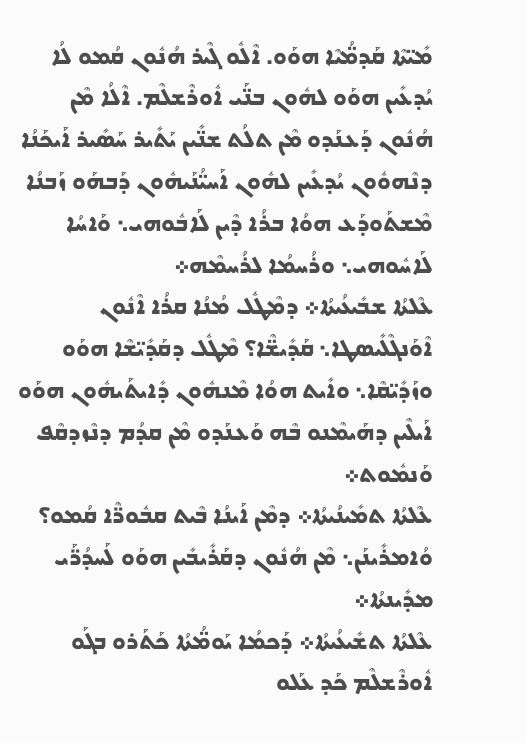ܡܺܝ̈ܬܶܐ ܩܰܕܡ̈ܳܝܶܐ ܗܘܰܘ. ܐܶܠܽܘ ܓܶܝܪ ܗܳܢܽܘܢ ܩܳܡܘ ܠܳܐ ܝܳܕܥܺܝܢ ܗܘܰܘ ܠܗܽܘܢ ܒܢ̈ܰܝ ܐܽܘܪܶܫܠܶܡ. ܐܶܠܳܐ ܡܶܢ ܗܳܢܽܘܢ ܕܰܥܢܰܕܘ ܡܶܢ ܬܠܳܬ ܫܢ̈ܺܝܢ ܝܰܬܺܝܪ ܚܰܣܺܝܪ ܐܰܝܟܰܢܳܐ ܕܢܶܗܘܽܘܢ ܝܳܕܥܺܝܢ ܠܗܽܘܢ ܐܰܚܝ̈ܳܢܰܝܗܽܘܢ ܕܰܒܗܰܘ ܙܰܒܢܳܐ ܡܶܫܬܰܘܕܰܥ ܗܘܳܐ ܒܪܳܐ ܕܶܝܢ ܠܰܐܒܽܘܗܝ܆ ܘܰܐܚܳܐ ܠܰܐܚܽܘܗܝ܆ ܘܪܳܚܡܳܐ ܠܪܳܚܡܶܗ܀
ܥܶܠܬܳܐ ܫܒܺܝܥܳܝܬܳܐ܀ ܕܡܶܛܽܠ ܡܳܢܳܐ ܩܪܳܐ ܐܶܢܽܘܢ ܐܶܘܰܢܓܶܠܺܝܣܛܐ܆ ܩܰܕܺܝܫ̈ܶܐ؟ ܡܶܛܽܠ ܕܩܰܕܺܝ̈ܫܶܐ ܗܘܰܘ ܘܙܰܕܺܝ̈ܩܶܐ܆ ܘܐܺܝܬ ܗܘܳܐ ܡܶܢܗܽܘܢ ܕܺܐܝܬܰܝܗܽܘܢ ܗܘܰܘ ܐܰܝܠܶܝܢ ܕܗܰܝܡܶܢܘ ܒܶܗ ܘܰܥܢܰܕܘ ܡܶܢ ܩܕܳܡ ܕܢܶܙܕܩܶܦ ܘܰܢܡܽܘܬ܀
ܥܶܠܬܳܐ ܬܡܺܝܢܳܝܬܳܐ܀ ܕܡܶܢ ܐܰܝܢܳܐ ܒܶܝܬ ܩܒܽܘܪ̈ܶܐ ܩܳܡܘ؟ ܘܳܐܡܪܺܝܢܰܢ܆ ܡܶܢ ܗܳܢܽܘܢ ܕܩܰܪܺܝܒܺܝܢ ܗܘܰܘ ܠܰܚܕܳܪ̈ܰܝ ܡܕܺܝܢܬܳܐ܀
ܥܶܠܬܳܐ ܬܫܺܝܥܳܝܬܳܐ܀ ܕܰܟܡܳܐ ܝܰܘܡ̈ܳܬܳܐ ܟܰܬܰܪܘ ܒܓܰܘ ܐܽܘܪܶܫܠܶܡ ܟܰܕ ܥܰܠܘ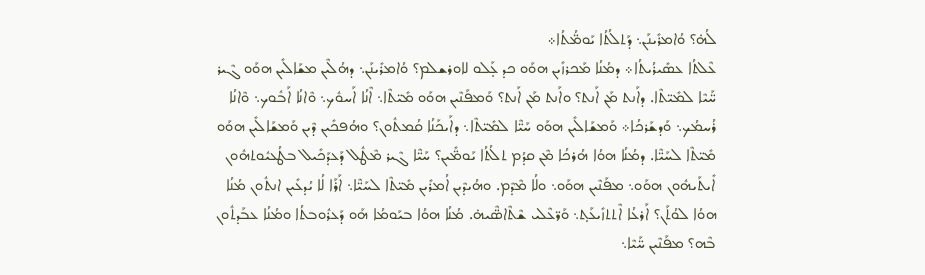ܠܳܗ̇؟ ܘܳܐܡܪܺܝܢܰܢ܆ ܕܰܬܠܳܬܳܐ ܝܰܘܡ̈ܳܬܳܐ܀
ܥܶܠܬܳܐ ܥܣܺܝܪܳܝܬܳܐ܀ ܕܡܳܢܳܐ ܡܰܟܪܙܺܝܢ ܗܘܰܘ ܟܕ ܥ̣ܰܠܘ ܠܐܘܪܫܠܡ؟ ܘܳܐܡܪܺܝܢܰܢ܆ ܕܗܳܠܶܝܢ ܡܫܰܐܠܺܝܢ ܗܘܰܘ ܓܶܝܪ ܚ̈ܰܝܶܐ ܠܡܺܝ̈ܬܶܐ. ܕܐܰܢܬ ܡܰܢ ܐܰܢܬ؟ ܘܐܰܢܬ ܡܰܢ ܐܰܢܬ؟ ܘܰܡܦܰܢܶܝܢ ܗܘܰܘ ܡܺܝ̈ܬܶܐ܆ ܐܶܢܳܐ ܐܰܚܘܽܟ܆ ܘܶܐܢܳܐ ܐܰܒܽܘܟ܆ ܘܶܐܢܳܐ ܪܳܚܡܳܟ܆ ܘܰܕܫܰܪܟܳܐ܀ ܘܰܡܫܰܐܠܺܝܢ ܗܘܰܘ ܚܰܝ̈ܶܐ ܠܡܺܝ̈ܬܶܐ܆ ܕܐܰܝܟܰܢܳܐ ܩܳܡܬܽܘܢ؟ ܘܗܳܦܟܺܝܢ ܕܶܝܢ ܘܰܡܫܰܐܠܺܝܢ ܗܘܰܘ ܡܺܝ̈ܬܶܐ ܠܚܰܝ̈ܶܐ. ܕܡܳܢܳܐ ܗܘܳܐ ܗܳܪܟܳܐ ܡܶܢ ܩܕܳܡ ܬܠܳܬܳܐ ܝܰܘܡ̈ܺܝܢ؟ ܚܰܝ̈ܶܐ ܓܶܝܪ ܡܶܛܽܠ ܕܰܥܕܰܟܺܝܠ ܒܛܳܥܝܽܘܬܗܽܘܢ ܐܺܝܬܰܝܗܽܘܢ ܗܘܰܘ܆ ܡܦܰܢܶܝܢ ܗܘܰܘ܆ ܘܠܳܐ ܡܶܕܶܡ. ܘܗܳܝܕܶܝܢ ܐܳܡܪܺܝܢ ܡܺܝ̈ܬܶܐ ܠܚܰܝ̈ܶܐ܆ ܐܰܪܰܐ ܠܳܐ ܝܳܕܥܺܝܢ ܐܢܬܽܘܢ ܡܳܢܳܐ ܗܘܳܐ ܠܘܳܬܰܢ؟ ܐܰܪܥܳܐ ܐܶܬܬܙܺܝܥܰܬ̥܆ ܘܰܪ̈ܥܶܠܝ ܫܶܬܶܐܣ̈ܶܝܗ̇. ܡܳܢܳܐ ܗܘܳܐ ܒܝܰܘܡܳܐ ܗܰܘ ܕܰܥܪܽܘܒܬܳܐ ܘܡܳܢܳܐ ܥܒܰܕܬܽܘܢ ܒܶܗ؟ ܡܦܰܢܶܝܢ ܚ̈ܰܝܶܐ܆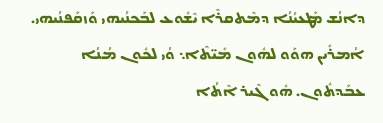ܕܐܢܳܫ ܡܰܛܥܝܳܢܳܐ ܕܡܶܬܩܪܶܐ ܝܶܫܽܘܥ ܠܒܰܟܢܳܝܗܝ ܘܰܙܩܰܦܢܳܝܗܝ. ܐܳܡܪܺܝܢ ܗܘܰܘ ܠܗܽܘܢ ܡܺܝ̈ܬܶܐ܆ ܘܳܝ ܠܟܽܘܢ ܡܳܢܳܐ ܥܒܰܕܬܽܘܢ. ܗܽܘ ܓܶܝܪ ܐܶܬܳܐ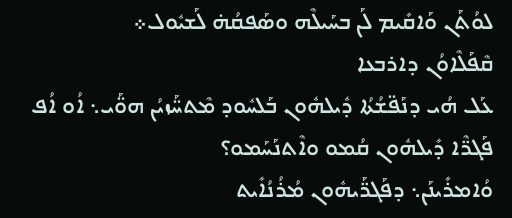ܠܘܳܬܰܢ ܘܰܐܩܺܝܡ ܠܰܢ ܒܚܰܝܠܶܗ ܘܣܰܦܩܳܗ̇ ܠܰܫܝܽܘܠ܀
ܩܶܦܰܠܶܐܘܳܢ ܕܐܪܒܥܐ
ܥܰܠ ܗܳܝ ܕܢܰܦ̈ܫܳܬܳܐ ܕܽܝܠܗܽܘܢ ܒܰܠܚܽܘܕ ܡܶܬܚ̈ܰܙܝܳܢ ܗܘ̈ܰܝ܆ ܐܳܘ ܐܳܦ ܦܰܓܪ̈ܶܐ ܕܺܝܠܗܽܘܢ ܩܳܡܘ ܘܐܶܬܢܰܚܰܡܘ؟
ܘܳܐܡܪܺܝܢܰܢ܆ ܕܦܰܓܪ̈ܰܝܗܽܘܢ ܡܳܪܳܢܳܐܺܝܬ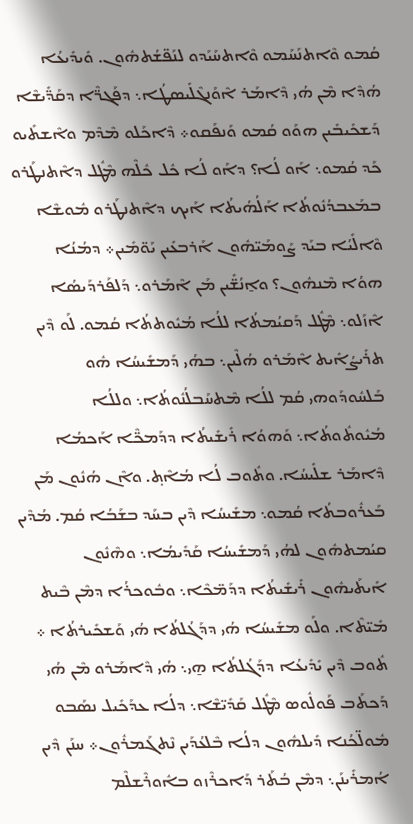ܩܳܡܘ ܘܶܐܬܢܰܚܰܡܘ ܘܶܐܬܚܰܝܰܕܘ ܠܢܰܦ̈ܫܳܬܗܽܘܢ. ܘܺܝܕܺܝܥܳܐ ܗܳܕܶܐ ܡܶܢ ܗܳܝ ܕܶܐܡܰܪ ܐܶܘܰܢܓܶܠܺܝܣܛܳܐ܆ ܕܦܰܓܪ̈ܶܐ ܕܩܰܕ̈ܺܝܫܶܐ ܕܰܫܟܺܝܒܺܝܢ ܗܘܰܘ ܩܳܡܘ ܘܰܢܦܰܩܘ܀ ܕܶܐܟܰܠܘ ܡܶܕܶܡ ܘܐܶܫܬܺܝܘ ܟܰܕ ܩܳܡܘ܆ ܐܰܘ ܠܳܐ؟ ܕܐܰܘ ܠܳܐ ܟܽܠ ܟܽܠܶܗ ܡܶܛܽܠ ܕܐܶܬܢܛܰܪܘ ܒܡܰܥܒܕܳܢܽܘܬܳܐ ܐܰܠܳܗܳܝܬܳܐ ܐܰܝܟ ܕܐܶܬܢܛܰܪܘ ܡܽܘܫܶܐ ܘܶܐܠܺܝܳܐ ܒܝܰܕ ܨܰܘܡܰܝ̈ܗܽܘܢ ܐܰܪܒܥܺܝܢ ܝܰܘ̈ܡܺܝܢ܀ ܕܡܳܢܳܐ ܗܘܳܐ ܡܶܢܗܽܘܢ؟ ܘܐ̱ܢܳܫ̈ܺܝܢ ܡܰܢ ܐܶܡܰܪܘ܆ ܕܰܠܦܰܪܕܰܝܣܳܐ ܐܶܙܰܠܘ܆ ܡܶܛܽܠ ܕܰܩܝܳܡܬܳܐ ܠܠܳܐ ܡܳܝܽܘܬܬܳܐ ܩܳܡܘ. ܠܰܘ ܕܶܝܢ ܬܪܺܝܨܳܐܺܝܬ ܐܶܡܰܪܘ ܗܳܠܶܝܢ܆ ܒܗܳܝ ܕܰܡܫܺܝܚܳܐ ܗܽܘ ܒܰܠܚܽܘܕܰܘܗܝ ܩܳܡ ܠܠܳܐ ܡܶܬܚܰܒܠܳܢܽܘܬܳܐ܆ ܘܠܠܳܐ ܡܳܝܽܘܬܽܘܬܳܐ܆ ܘܰܗܘܳܐ ܪܺܝܫܺܝܬܳܐ ܕܕܰܡܟ̈ܶܐ ܐܰܟܡܳܐ ܕܶܐܡܰܪ ܫܠܺܝܚܳܐ. ܘܬܽܘܒ ܠܳܐ ܡܳܐܶܬ̥. ܘܐܶܢ ܗܳܢܽܘܢ ܡܰܢ ܒܰܥܪܽܘܒܬܳܐ ܩܳܡܘ܆ ܡܫܺܝܚܳܐ ܕܶܝܢ ܒܚܰܕ ܒܫܰܒܳܐ ܩܳܡ. ܡܳܕܶܝܢ ܩܝܳܡܬܗܽܘܢ ܠܗܳܝ ܕܰܡܫܺܝܚܳܐ ܩܰܕܺܝܡܳܐ܆ ܘܗܶܢܽܘܢ ܐܺܝܬܰܝܗܽܘܢ ܪܺܝܫܺܝܬܳܐ ܕܕܰܡ̈ܟܶܐ܆ ܘܒܽܘܟܪܳܐ ܕܡܶܢ ܒܶܝܬ ܡܺܝ̈ܬܶܐ. ܘܠܰܘ ܡܫܺܝܚܳܐ ܗܳܝ ܕܕܰܓܳܠܬܳܐ ܗܳܝ ܘܰܫܟܺܝܪܬܳܐ ܀ ܬܽܘܒ ܕܶܝܢ ܝܺܕܺܝܥܳܐ ܕܕܰܓܳܠܬܳܐ ܗ̱ܝ܆ ܗܳܝ ܕܶܐܡܰܪܘ ܡܶܢ ܗܳܝ ܕܰܟܬܰܒ ܦܰܘܠܽܘܣ ܡܶܛܽܠ ܩܰܕܺܝ̈ܫܶܐ܆ ܕܠܳܐ ܥܕܰܟܺܝܠ ܢܣܰܒܘ ܡܽܘܠ̈ܟܳܢܐ ܕܺܝܠܗܽܘܢ ܕܠܳܐ ܒܶܠܥܳܕܰܝܢ ܢܶܬܓܰܡܪܽܘܢ܀ ܚܢܰܢ ܕܶܝܢ ܐܳܡܪܺܝܢܰܢ܆ ܕܡܶܢ ܒܳܬܰܪ ܕܰܐܟܪܶܙܘ ܒܐܽܘܪܶܫܠܶܡ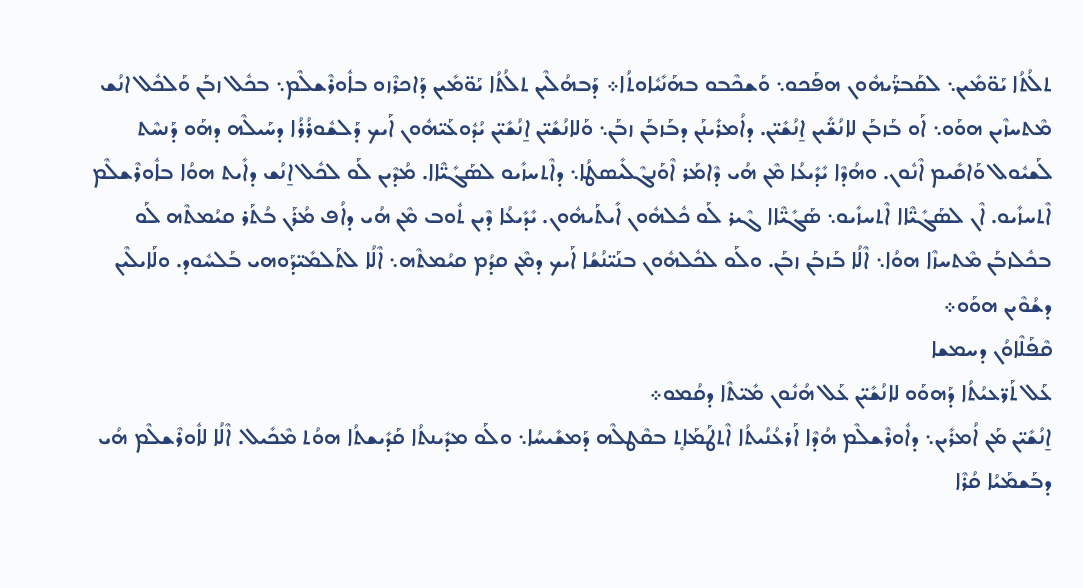ܬܠܳܬܳܐ ܝܰܘ̈ܡܺܝܢ܆ ܠܩܰܒܪ̈ܰܝܗܽܘܢ ܗܦܰܟܘ܆ ܘܰܫܟܶܒܘ ܒܗܰܢܺܝܽܐܘܬܳܐ܀ ܕܰܒܗܳܠܶܝܢ ܬܠܳܬܳܐ ܝܰܘ̈ܡܺܝܢ ܕܰܐܟܪܶܙܘ ܒܐܽܘܪܶܫܠܶܡ܆ ܒܟܽܠ ܙܒܰܢ ܘܰܠܟܽܠ ܐܢܳܫ ܡܶܬܚܙܶܝܢ ܗܘܰܘ܆ ܐܰܘ ܒܰܙܒܰܢ ܠܐܢܳܫ̈ܺܝܢ ܐ̱ܢܳܫܺܝ̈ܢ. ܕܐܳܡܪܺܝܢܰܢ ܕܒܰܙܒܰܢ ܙܒܰܢ܆ ܘܰܠܐܢܳܫܺܝ̈ܢ ܐ̱ܢܳܫܺܝ̈ܢ ܝܳܕܽܘܥܰܝ̈ܗܽܘܢ ܐܰܝܟ ܕܰܠܫܽܘܪܳܪܳܐ ܕܚܰܝܠܶܗ ܕܗܰܘ ܕܰܢܚܶܬ ܠܰܫܝܽܘܠ ܘܰܐܩܺܝܡ ܐܶܢܽܘܢ. ܘܗܳܕܶܐ ܝܺܕܺܝܥܳܐ ܡܶܢ ܗܳܝ ܕܶܐܡܰܪ ܐܶܘܰܢܓܶܠܺܝܣܛܳܐ܆ ܕܐܶܬܚܙܺܝܘ ܠܣܰܓܺܝ̈ܶܐܐ. ܡܳܕܶܝܢ ܠܰܘ ܠܟܽܠ ܐ̱ܢܳܫ ܕܐܺܝܬ ܗܘܳܐ ܒܐܽܘܪܶܫܠܶܡ ܐܶܬܚܙܺܝܘ. ܐܶܢ ܠܣܰܓܺܝ̈ܶܐܐ ܐܶܬܚܙܺܝܘ܆ ܣܰܓܺܝ̈ܶܐܐ ܓܶܝܪ ܠܰܘ ܟܽܠܗܽܘܢ ܐܺܝܬܰܝܗܽܘܢ. ܝܺܕܺܝܥܳܐ ܕܶܝܢ ܬܽܘܒ ܡܶܢ ܗܳܝ ܕܐܳܦ ܡܳܪܰܢ ܒܳܬܰܪ ܩܝܳܡܬܶܗ ܠܰܘ ܒܟܽܠܙܒܰܢ ܡܶܬܚܙܶܐ ܗܘܳܐ܆ ܐܶܠܳܐ ܒܰܙܒܰܢ ܙܒܰܢ. ܘܠܰܘ ܠܟܽܠܗܽܘܢ ܒܢܰܝ̈ܢܳܫܳܐ ܐܰܝܟ ܕܡܶܢ ܩܕܳܡ ܩܝܳܡܬܶܗ܆ ܐܶܠܳܐ ܠܬܰܠܡܺܝ̈ܕܰܘܗܝ ܒܰܠܚܽܘܕ. ܘܠܰܐܝܠܶܝܢ ܕܫܳܘܶܝܢ ܗܘܰܘ܀
ܩܶܦܰܠܶܐܘܳܢ ܕܚܡܫܐ
ܥܰܠ ܬܰܪ̈ܥܝܳܬܳܐ ܕܰܗܘܰܘ ܠܐܢܳܫܺܝ̈ܢ ܥܰܠ ܗܳܢܽܘܢ ܡܺܝ̈ܬܶܐ ܕܩܳܡܘ܀
ܐ̱ܢܳܫܺܝ̈ܢ ܡܰܢ ܐܳܡܪܺܝܢ܆ ܕܐܽܘܪܶܫܠܶܡ ܗܳܕܶܐ ܐܰܪܥܳܢܳܝܬܳܐ ܐܶܬܛܰܡܰܐܬ̥ ܒܩܶܛܠܶܗ ܕܰܡܫܺܝܚܳܐ܆ ܘܠܰܘ ܡܕܺܝܢܬܳܐ ܩܰܕܺܝܫܬܳܐ ܗܘܳܬ ܡܶܟܺܝܠ. ܐܶܠܳܐ ܠܐܽܘܪܶܫܠܶܡ ܗܳܝ ܕܒܰܫܡܰܝܳܐ ܩܳܪܶܐ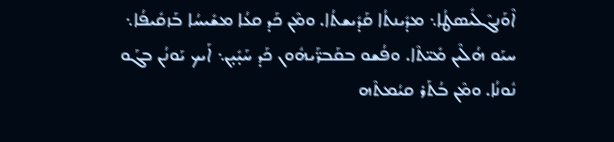ܐܶܘܰܢܓܶܠܺܝܣܛܳܐ܆ ܡܕܺܝܢܬܳܐ ܩܰܕܺܝܫܬܳܐ. ܘܡܶܢ ܟܰܕ ܩܥܳܐ ܡܫܺܝܚܳܐ ܒܰܙܩܺܝܦܳܐ܆ ܚܝܰܘ ܗܳܠܶܝܢ ܡܺܝ̈ܬܶܐ. ܘܦܳܫܘ ܒܩܰܒܪ̈ܰܝܗܽܘܢ ܟܰܕ ܚܰܝ̣ܺܝ̣ܢ܆ ܐܰܝܟ ܝܰܘܢܳܢ ܒܓܰܘ ܢܽܘܢܳܐ. ܘܡܶܢ ܒܳܬܰܪ ܩܝܳܡܬܶܗ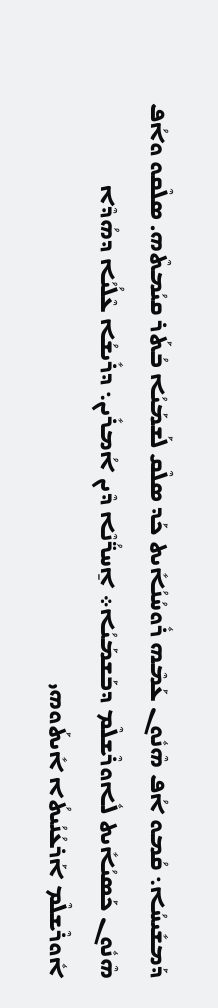ܕܰܡܫܺܝܚܳܐ܆ ܩܳܡܘ ܐܳܦ ܗܶܢܽܘܢ ܥܰܡܶܗ ܪܽܘܚܳܢܳܐܺܝܬ ܟܰܕ ܣܠܶܩ ܠܰܫܡܰܝܳܐ ܒܳܬܰܪ ܩܝܳܡܬܶܗ. ܣܠܶܩܘ ܘܐܳܦ ܗܶܢܽܘܢ ܟܰܣܝܳܐܺܝܬ ܠܽܐܘܪܶܫܠܶܡ ܕܒܰܫܡܰܝܳܐ܀ ܐ̱ܚܪ̈ܳܢܶܐ ܕܶܝܢ ܐܳܡܪܺܝܢ܆ ܕܪܺܝܫܳܐ ܥܶܠܳܝܳܐ ܕܗܳܕܶܐ ܐܽܘܪܶܫܠܶܡ ܐܰܪܥܳܢܳܝܬܳܐ ܐܺܝܬܰܘܗܝ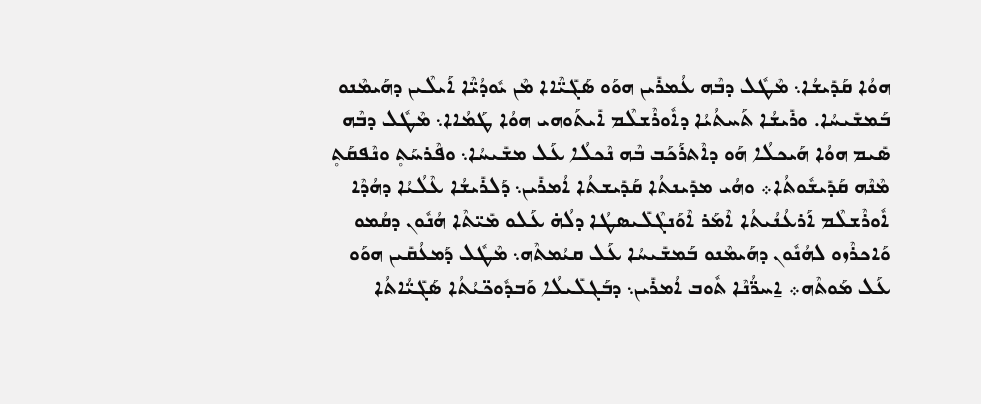ܗܘܳܐ ܩܰܕܺܝܫܳܐ܆ ܡܶܛܽܠ ܕܒܶܗ ܥܳܡܪܺܝܢ ܗܘܰܘ ܣܰܓܺܝ̈ܶܐܐ ܡܶܢ ܝܽܘܕܳܝ̈ܶܐ ܐܰܝܠܶܝܢ ܕܗܰܝܡܶܢܘ ܒܰܡܫܺܝܚܳܐ. ܘܪܺܝܫܳܐ ܬܰܚܬܳܝܳܐ ܕܐܽܘܪܶܫܠܶܡ ܐܺܝܬܰܘܗܝ ܗܘܳܐ ܛܰܡܳܐܐ܆ ܡܶܛܽܠ ܕܒܶܗ ܣܺܝܡ ܗܘܳܐ ܗܰܝܟܠܳܐ ܗܰܘ ܕܐܶܬܪܰܟܰܒ ܒܶܗ ܢܶܟܠܳܐ ܥܰܠ ܡܫܺܝܚܳܐ܆ ܘܦܶܪܚܰܬ̥ ܘܢܶܦܩܰܬ̥ ܡܶܢܶܗ ܩܰܕܺܝܫܽܘܬܳܐ܀ ܘܗܳܝ ܡܕܺܝܢܬܳܐ ܩܰܕܺܝܫܬܳܐ ܐܳܡܪܺܝܢ܆ ܕܰܠܪܺܝܫܳܐ ܥܶܠܳܝܳܐ ܕܗܳܕܶܐ ܐܽܘܪܶܫܠܶܡ ܐܰܪܥܳܢܳܝܬܳܐ ܐܶܡܰܪ ܐܶܘܰܢܓܶܠܺܝܣܛܳܐ ܕܠܳܗ̇ ܥܰܠܘ ܡܺܝ̈ܬܶܐ ܗܳܢܽܘܢ ܕܩܳܡܘ ܘܰܐܟܪܶܙܘ ܠܗܳܢܽܘܢ ܕܗܰܝܡܶܢܘ ܒܰܡܫܺܝܚܳܐ ܥܰܠ ܩܝܳܡܬܶܗ܆ ܡܶܛܽܠ ܕܰܡܥܳܩܺܝܢ ܗܘܰܘ ܥܰܠ ܡܰܘܬܶܗ܀ ܐ̱ܚܪ̈ܳܢܶܐ ܬܽܘܒ ܐܳܡܪܺܝܢ܆ ܕܒܰܓܠܺܝܠܳܐ ܘܰܒܕܽܘܟ̈ܝܳܬܳܐ ܣܰܓܺܝ̈ܳܐܬܳܐ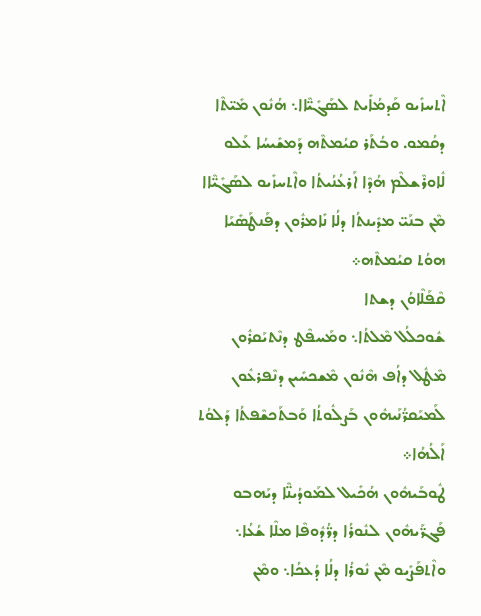ܐܶܬܚܙܺܝܘ ܩܰܕܡܳܐܺܝܬ ܠܣܰܓܺܝ̈ܶܐܐ܆ ܗܳܢܽܘܢ ܡܺܝ̈ܬܶܐ ܕܩܳܡܘ. ܘܒܳܬܰܪ ܩܝܳܡܬܶܗ ܕܰܡܫܺܝܚܳܐ ܥܰܠܘ ܠܽܐܘܪܶܫܠܶܡ ܗܳܕܶܐ ܐܰܪܥܳܢܳܝܬܳܐ ܘܐܶܬܚܙܺܝܘ ܠܣܰܓܺܝ̈ܶܐܐ ܡܶܢ ܒܢܰܝ̈ ܡܕܺܝܢܬܳܐ ܕܠܳܐ ܢܺܐܡܪܽܘܢ ܕܦܰܢܛܰܣܺܝܰܐ ܗܘܳܬ ܩܝܳܡܬܶܗ܀
ܩܶܦܰܠܶܐܘܳܢ ܕܫܬܐ
ܫܽܘܟܠܳܠ ܡܶܠܬܳܐ܆ ܘܡܰܚܦܶܛ ܕܢܶܬܝܰܩܪܽܘܢ ܡܶܛܽܠ ܕܐܳܦ ܗܶܢܽܘܢ ܡܶܫܟܚܺܝܢ ܕܢܶܦܪܥܽܘܢ ܠܰܡܝܰܩܪ̈ܳܢܰܝܗܽܘܢ ܒܰܨܠܽܘܬܳܐ ܘܰܒܬܰܟܫܶܦܬܳܐ ܕܰܠܘܳܬ ܐܰܠܳܗܳܐ܀
ܛܽܘܒܰܝܗܽܘܢ ܗܳܟܺܝܠ ܠܡܰܘܕܳܝܢ̈ܶܐ ܕܝܰܗܒܘ ܦܰܓܪ̈ܰܝܗܽܘܢ ܠܢܽܘܪܳܐ ܕܪ̈ܳܕܽܘܦܶܐ ܡܠܶܐ ܫܳܥܳܐ܆ ܘܐܶܬܦܰܨܺܝܘ ܡܶܢ ܢܽܘܪܳܐ ܕܠܳܐ ܕܳܥܟܳܐ܆ ܘܡܶܢ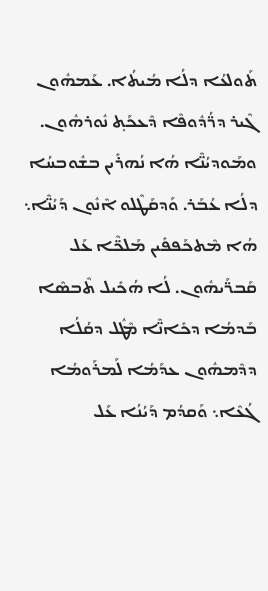ܬܰܘܠܥܳܐ ܕܠܳܐ ܡܳܝܬܳܐ. ܥܰܡܗܽܘܢ ܓܶܝܪ ܕܪ̈ܳܕܽܘܦܶܐ ܕܶܥܟܰܬ̥ ܢܽܘܪܗܽܘܢ. ܘܡܰܘܕܝܳܢ̈ܶܐ ܗܳܐ ܢܳܗܪܺܝܢ ܒܫܽܘܒܚܳܐ ܕܠܳܐ ܥܳܒܰܪ. ܘܰܕܩܰܛܶܠܘ ܐܶܢܽܘܢ ܕܰܝܳܢ̈ܶܐ܆ ܗܳܐ ܡܶܬܟܰܦܦܺܝܢ ܡܰܠܟ̈ܶܐ ܥܰܠ ܩܰܒܪ̈ܰܝܗܽܘܢ. ܠܳܐ ܗܳܟܺܝܠ ܬܶܒܣܶܐ ܒܰܕܡܳܐ ܕܟܺܐܢ̈ܶܐ ܡܶܛܽܠ ܕܩܳܠܳܐ ܕܕܶܡܗܽܘܢ ܥܕܰܡܳܐ ܠܰܡܪܰܘܡܳܐ ܓܳܥܶܐ܆ ܘܰܩܕܳܡ ܕܰܝܳܢܳܐ ܥܰܠ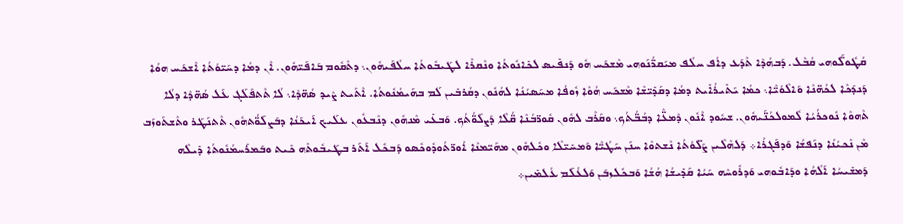ܩܳܛܽܘܠ̈ܰܘܗܝ ܩܳܒܶܠ. ܕܰܒܗܳܕܶܐ ܬܶܕܰܥ ܕܐܳܦ ܚܠܳܦ ܡܝܰܩܪ̈ܳܢܰܘܗܝ ܡܶܫܟܰܚ ܗܽܘ ܕܰܢܦܺܝܣ ܠܟܺܐܢܽܘܬܳܐ ܘܢܶܩܪܶܐ ܠܛܰܝܒܽܘܬܳܐ ܚܠܳܦܰܝܗܽܘܢ܆ ܕܬܶܩܽܘܡ ܒܰܐܦܰܝ̈ܗܽܘܢ. ܐܶܢ ܕܡܳܐ ܕܚܰܝ̈ܘܳܬܳܐ ܐܶܫܟܰܚ ܗܘܳܐ ܕܰܢܕܰܟܶܐ ܠܟܳܗ̈ܢܶܐ ܘܰܐܠܶܘܳܝ̈ܶܐ܆ ܟܡܳܐ ܝܰܬܺܝܪܳܐܺܝܬ ܕܡܳܐ ܕܩܰܕܺܝ̈ܫܶܐ ܡܶܫܟܰܚ ܗܳܘܶܐ ܙܽܘܦܳܐ ܡܚܰܣܝܳܢܳܐ ܠܗܳܢܽܘܢ ܕܩܳܪܒܺܝܢ ܠܰܡ ܒܗܰܝܡܳܢܽܘܬܳܐ. ܐܶܬܰܝܬ ܨܶܝܕ ܣܳܗ̈ܕܶܐ܆ ܠܳܐ ܬܶܬܦܰܠܰܓ ܥܰܠ ܣܳܗ̈ܕܶܐ ܕܠܳܐ ܬܶܗܘܶܐ ܢܽܘܟܪܳܝܳܐ ܠܽܡܘܠܟܳܢ̈ܰܝܗܽܘܢ. ܫܚܽܘܕ ܐܶܢܽܘܢ ܕܶܡܥ̈ܶܐ ܕܒܳܒ̈ܳܬܳܟ܆ ܘܩܰܪܶܒ ܠܗܽܘܢ ܩܽܘܪ̈ܒܳܢܶܐ ܩ̈ܳܠܶܐ ܕܰܨܠܰܘ̈ܳܬܳܟ. ܘܰܒܥܺܝ ܡܶܢܗܽܘܢ ܕܢܶܒܥܽܘܢ ܥܠܰܝܟ ܐܰܝܟܰܢܳܐ ܕܒܰܨܠܰܘ̈ܳܬܗܽܘܢ ܬܶܬܢܰܛܰܪ ܘܬܶܫܬܰܘܙܰܒ ܡܶܢ ܢܶܟܝܳܢܳܐ ܕܢܰܦܫܳܐ ܘܰܕܦܰܓܪܳܐ܀ ܕܰܠܗܶܠܶܝܢ ܨܰܠ̈ܘܳܬܳܐ ܢܶܫܬܘܶܐ ܚܢܰܢ ܚܰܛܳܝ̈ܶܐ ܘܰܡܚܺܝ̈ܠܶܐ ܘܟܽܠܗܽܘܢ ܡܗܰܝ̈ܡܢܶܐ ܐܳܘܪ̈ܬܳܘܕܽܘܟܽܣܘ ܕܰܒܟܽܠ ܐܰܬܰܪ ܒܛܰܝܒܽܘܬܶܗ ܟܺܝܬ ܘܒܰܡܪܰܚܡܳܢܽܘܬܳܐ ܕܺܝܠܶܗ ܕܰܡܫܺܝܚܳܐ ܐܰܠܳܗܳܐ ܘܕܰܐܒܽܘܗܝ ܘܰܕܪܽܘܚܶܗ ܚܰܝܳܐ ܩܰܕܺܝܫܳܐ ܗܳܫܳܐ ܘܰܒܟܽܠܙܒܰܢ ܘܰܠܥܳܠܰܡ ܥܳܠܡܺܝܢ܀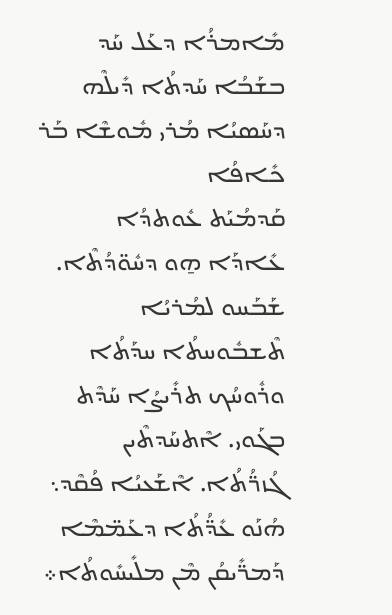ܡܺܐܡܪܳܐ ܕܥܰܠ ܚܰܕ ܒܫܰܒܳܐ ܚܰܕܬܳܐ ܕܺܝܠܶܗ ܕܚܰܣܝܳܐ ܡܳܪܝ ܡܽܘܫܶܐ ܒܰܪ ܟܺܐܦܳܐ
ܩܰܕܡܳܝܰܬ ܥܽܘܬܕܳܐ
ܥܺܐܕܰܐ ܗ̱ܘ ܕܚܽܘ̈ܕܳܬܶܐ. ܫܰܒܰܚܘ ܠܡܳܪܝܳܐ ܬܶܫܒܽܘܚܬܳܐ ܚܕܰܬܳܐ ܘܪܽܘܚܳܟ ܬܪܺܝܨܳܐ ܚܰܕܶܬ ܒܓܰܘܝ. ܐܶܬܚܰܕܬܶܝܢ ܓܳܙܪ̈ܳܬܳܐ. ܐܶܫܰܥܝܳܐ ܦܳܩܶܕ܆ ܗܳܢܰܘ ܥܺܕ̈ܳܬܳܐ ܕܥܰܡ̈ܡܶܐ ܕܰܡܪ̈ܺܝܩܳܢ ܡܶܢ ܡܠܺܝܚܺܘܬܳܐ܀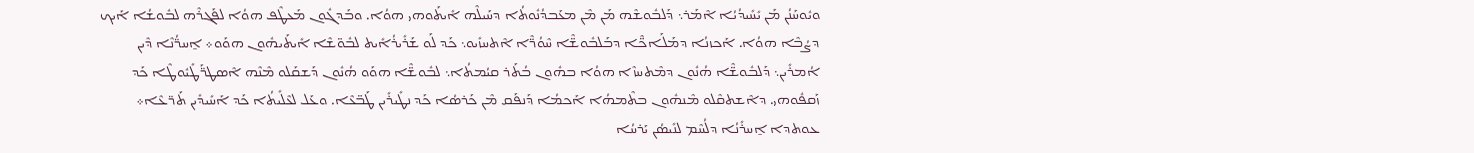ܘܝܽܘܚܰܢܳܢ ܡܰܢ ܝܺܚܺܝܕܳܝܳܐ ܐܶܡܰܪ܆ ܕܰܠܒܽܘܫܶܗ ܡܰܢ ܡܶܢ ܡܥܰܒܕܳܢܽܘܬܳܐ ܕܚܰܝܠܶܗ ܐܺܝܬܰܘܗܝ ܗܘܳܐ. ܘܒܰܕܓܽܘܢ ܡܰܥܛܶܦ ܗܘܳܐ ܠܦܰܓܪܶܗ ܠܒܽܘܫܳܐ ܐܰܝܟ ܕܨܳܒܶܐ ܗܘܳܐ. ܐܰܟܙܢܳܐ ܕܡܰܠܰܐܟ̈ܶܐ ܕܒܰܠܒܽܘܫ̈ܶܐ ܚܶܘܳܪ̈ܶܐ ܐܶܬܚܙܺܝܘ܆ ܟܰܕ ܠܰܘ ܫܰܪܺܝܪܳܐܺܝܬ ܠܒܽܘ̈ܫܶܐ ܐܺܝܬܰܝܗܽܘܢ ܗܘܰܘ܀ ܐ̱ܚܪ̈ܳܢܶܐ ܕܶܝܢ ܐܳܡܪܺܝܢ܆ ܕܰܠܒܽܘܫ̈ܶܐ ܗܳܢܽܘܢ ܕܡܶܬܚܙܶܐ ܗܘܳܐ ܒܗܽܘܢ ܒܳܬܰܪ ܩܝܳܡܬܳܐ܆ ܠܒܽܘܫ̈ܶܐ ܗܘܰܘ ܗܳܢܽܘܢ ܕܰܫܩܰܠܘ ܡܶܢܶܗ ܐܶܣܛܪ̈ܰܛܺܝܽܘܛܶܐ ܟܰܕ ܙܰܩܦܽܘܗܝ. ܕܐܶܫܬܩܶܠܘ ܡܶܢܗܽܘܢ ܒܬܶܡܗܳܐ ܐܰܟܡܳܐ ܕܰܢܦܰܩ ܡܶܢ ܟܰܪܣܳܐ ܟܰܕ ܢܛܺܝܪܺܝܢ ܛܰܒ̈ܥܶܐ. ܘܥܰܠ ܠܥܶܠܺܝܬܳܐ ܟܰܕ ܐܰܚܺܝܕܺܝܢ ܬܰܪ̈ܥܶܐ܀
ܥܘܬܕܐ ܐ̱ܚܪܺܢܳܐ ܕܠܳܚܶܡ ܠܢܺܝܣܳܢ ܝܰܪܚܳܐ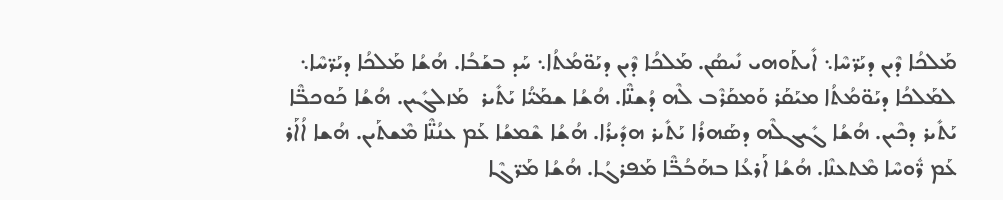ܡܰܠܟܳܐ ܕܶܝܢ ܕܝܰܪ̈ܚܶܐ܆ ܐܺܝܬܰܘܗܝ ܢܺܝܣܳܢ. ܡܰܠܟܳܐ ܕܶܝܢ ܕܝܰܘ̈ܡܳܬܳܐ܆ ܚܰܕ ܒܫܰܒܳܐ. ܗܳܫܳܐ ܡܰܠܟܳܐ ܕܝܰܪ̈ܚܶܐ܆ ܠܡܰܠܟܳܐ ܕܝܰܘ̈ܡܳܬܳܐ ܡܝܰܩܰܪ ܘܰܡܩܰܪܶܒ ܠܶܗ ܕܳܫܢ̈ܶܐ. ܗܳܫܳܐ ܫܡܰܝ̈ܳܐ ܝܰܬܺܝܪ  ܡܰܙܠܓܺܝܢ. ܗܳܫܳܐ ܟܰܘܟܒ̈ܶܐ ܝܰܬܺܝܪ ܕܟܶܝܢ. ܗܳܫܳܐ ܓܺܝܓܠܶܗ ܕܣܰܗܪܳܐ ܝܰܬܺܝܪ ܗܕܺܝܪܳܐ. ܗܳܫܳܐ ܫܶܡܫܳܐ ܥܰܡ ܥܢܳܢ̈ܶܐ ܡܶܫܬܰܝܢ. ܗܳܫܐ ܐܳܐܰܪ ܥܰܡ ܪ̈ܽܘܚܶܐ ܡܶܬܥܢܶܐ. ܗܳܫܳܐ ܐܰܪܥܳܐ ܒܗܰܒܳܒ̈ܶܐ ܡܰܦܪܓܳܐ. ܗܳܫܳܐ ܡܰܪ̈ܓܶܐ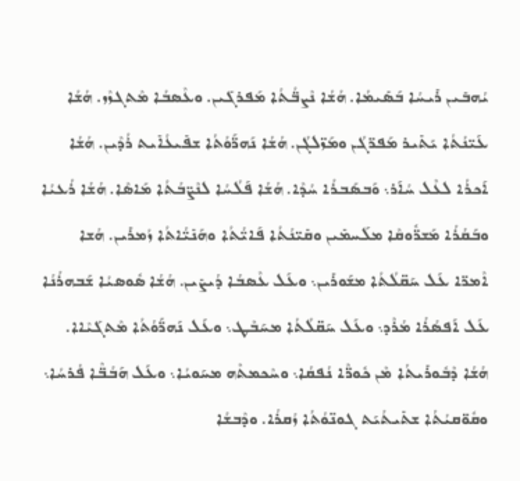ܝܳܗܒܺܝܢ ܪܺܝܚܳܐ ܒܰܣܺܝܡܳܐ. ܗܳܫܳܐ ܢܶܨܒ̈ܳܬܳܐ ܡܰܦܪܓܺܝܢ. ܘܥܶܣܒܳܐ ܡܶܬܓܙܶܙ. ܗܳܫܳܐ ܥܰܝ̈ܢܳܬܳܐ ܝܰܬܺܝܪ ܡܰܦܪ̈ܓܳܢ ܘܡܰܙ̈ܠܓܳܢ. ܗܳܫܳܐ ܢܰܗܪ̈ܰܘܳܬܳܐ ܫܦܺܝܥܳܐܺܝܬ ܪܳܕܶܝܢ. ܗܳܫܳܐ ܐܰܟܪܳܐ ܠܥܶܠ ܚܳܐܰܪ܆ ܘܰܒܣܰܒܪܳܐ ܚܳܕܶܐ. ܗܳܫܳܐ ܦܰܠܳܚܳܐ ܠܢܶܨ̈ܒܳܬܳܐ ܡܰܐܣܶܐ. ܗܳܫܳܐ ܪܳܥܝܳܐ ܘܒܰܩܳܪܳܐ ܡܰܫܪ̈ܽܘܩܶܐ ܡܠܰܚܡܺܝܢ ܘܩܺܝ̈ܢܳܬܳܐ ܦܰܐܝ̈ܳܬܳܐ ܘܗܰܢܺܝ̈ܳܐܬܳܐ ܙܳܡܪܺܝܢ. ܗܳܫܐ ܐܶܡܪ̈ܐ ܥܰܠ ܚܰܩ̈ܠܳܬܳܐ ܡܫܰܘܪܺܝܢ܆ ܘܥܰܠ ܥܶܣܒܳܐ ܕܳܝܨܺܝܢ. ܗܳܫܳܐ ܣܽܘܣܝܳܐ ܫܰܒܗܪܳܢܳܐ ܥܰܠ ܐܰܦܣܳܪܳܐ ܡܳܪܶܕ܆ ܘܥܰܠ ܚܰܩ̈ܠܳܬܳܐ ܡܚܰܒܶܛ܆ ܘܥܰܠ ܢܰܗܪ̈ܰܘܳܬܳܐ ܡܶܬܓܰܝܶܐܐ. ܗܳܫܳܐ ܕܶܒܽܘܪܺܝܬܳܐ ܡܶܢ ܟܽܘܪ̈ܶܐ ܢܳܦܩܳܐ܆ ܘܚܶܟܡܬܶܗ ܡܚܰܘܝܳܐ܆ ܘܥܰܠ ܗܰܒܳܒ̈ܶܐ ܦܳܪܚܳܐ܆ ܘܩܽܘ̈ܩܝܳܬܳܐ ܫܬܺܝܬܳܝܰܬ ܓܘܢ̈ܘܳܬܳܐ ܙܳܩܪܳܐ. ܘܕܶܒܫܳܐ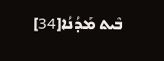ܒܶܝܬ ܡܰܕܳܢܳܐ[34]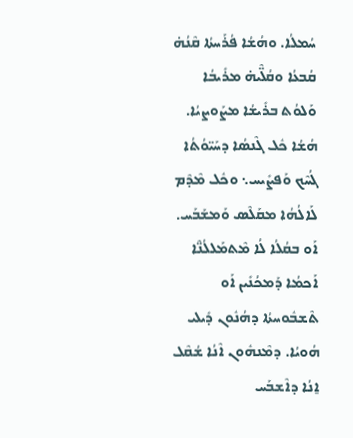ܚܳܡܠܳܐ. ܘܗܳܫܳܐ ܦܳܪܰܚܬܳܐ ܩܶܢܳܗ̇ ܩܳܒܥܳܐ ܘܩܳܠ̈ܶܝܗ̇ ܡܪܺܝܒܳܐ ܘܰܠܘܳܬ ܒܪܺܝܫܳܐ ܡܨܰܘܨܝܳܐ. ܗܳܫܳܐ ܟܽܠ ܓܶܢܣܳܐ ܕܚܰܝ̈ܘܳܬܳܐ ܓܳܚܶܟ ܘܰܦܨܺܝܚ܆ ܘܟܽܠ ܡܶܕܶܡ ܠܰܐܠܳܗܳܐ ܡܩܰܠܶܣ ܘܰܡܫܰܒܰܚ. ܐܰܘ ܒܩܳܠܳܐ ܠܳܐ ܡܶܬܡܰܠܠܳܢ̈ܶܐ ܐܰܟܡܳܐ ܕܰܡܟܳܢܺܝܢ ܐܰܘ ܬܶܫܒܽܘܚܬܳܐ ܕܗܳܢܽܘܢ ܕܺܝܠܝ ܗܳܘܝܳܐ. ܕܡܶܢܗܽܘܢ ܐܶܢܳܐ ܫܳܩܶܠ ܐ̱ܢܳܐ ܕܐܶܫܒܰܚ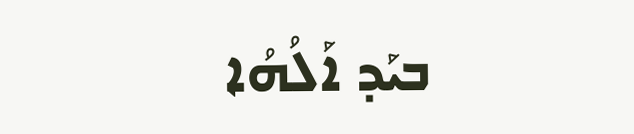ܒܝܰܕ ܐܰܠܳܗܳܐ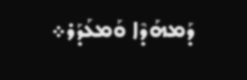ܕܰܡܗܰܕܶܐ ܘܰܡܥܰܕܰܪ܀